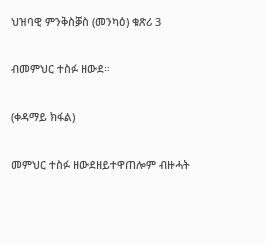ህዝባዊ ምንቅስቓስ (መንካዕ) ቁጽሪ 3

ብመምህር ተስፉ ዘውደ።

(ቀዳማይ ክፋል)

መምህር ተስፉ ዘውደዘይተዋጠሎም ብዙሓት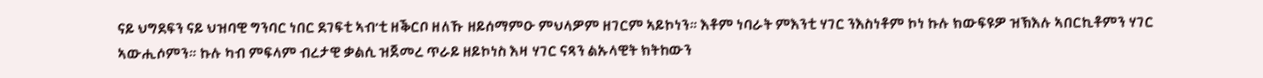ናይ ህግደፍን ናይ ህዝባዊ ግንባር ነበር ደገፍቲ ኣብ’ቲ ዘቕርቦ ዘለኹ ዘይሰማምዑ ምህላዎም ዘገርም ኣይኮነን። እቶም ነባራት ምእንቲ ሃገር ንእስነቶም ኮነ ኩሉ ክውፍዩዎ ዝኽእሉ ኣበርኪቶምን ሃገር ኣውሒሶምን። ኩሉ ካብ ምፍላም ብረታዊ ቃልሲ ዝጀመረ ጥራይ ዘይኮነስ እዛ ሃገር ናጻን ልኡላዊት ክትከውን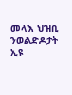መላእ ህዝቢ ንወልድዶታት ኢዩ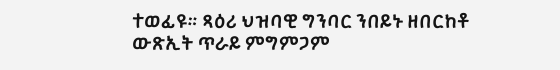ተወፊዩ። ጻዕሪ ህዝባዊ ግንባር ንበይኑ ዘበርከቶ ውጽኢት ጥራይ ምግምጋም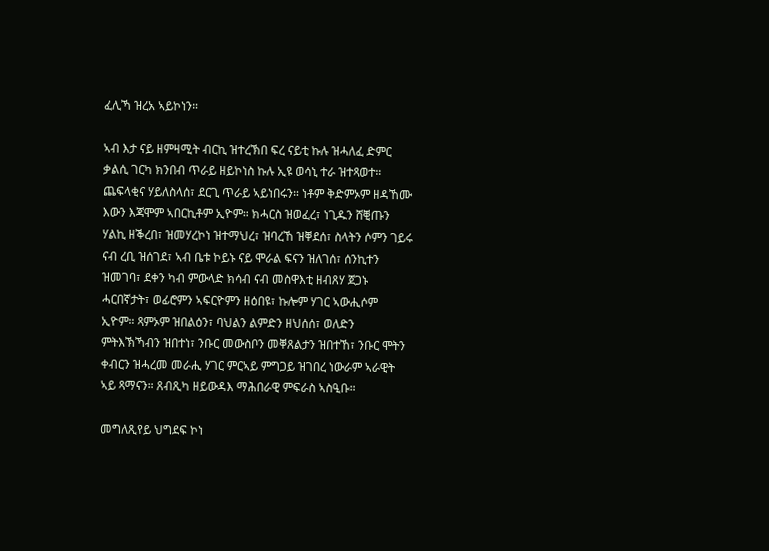ፈሊኻ ዝረአ ኣይኮነን።

ኣብ እታ ናይ ዘምዛሚት ብርኪ ዝተረኽበ ፍረ ናይቲ ኩሉ ዝሓለፈ ድምር ቃልሲ ገርካ ክንበብ ጥራይ ዘይኮነስ ኩሉ ኢዩ ወሳኒ ተራ ዝተጻወተ። ጨፍላቂና ሃይለስላሰ፣ ደርጊ ጥራይ ኣይነበሩን። ነቶም ቅድምኦም ዘዳኸሙ እውን እጃሞም ኣበርኪቶም ኢዮም። ክሓርስ ዝወፈረ፣ ነጊዱን ሸቒጡን ሃልኪ ዘቕረበ፣ ዝመሃረኮነ ዝተማህረ፣ ዝባረኸ ዝቐደሰ፣ ስላትን ሶምን ገይሩ ናብ ረቢ ዝሰገደ፣ ኣብ ቤቱ ኮይኑ ናይ ሞራል ፍናን ዝለገሰ፣ ሰንኪተን ዝመገባ፣ ደቀን ካብ ምውላድ ክሳብ ናብ መስዋእቲ ዘብጸሃ ጀጋኑ ሓርበኛታት፣ ወፊሮምን ኣፍርዮምን ዘዕበዩ፣ ኩሎም ሃገር ኣውሒሶም ኢዮም። ጻምኦም ዝበልዕን፣ ባህልን ልምድን ዘህሰሰ፣ ወለድን ምትእኽኻብን ዝበተነ፣ ንቡር መውስቦን መቐጸልታን ዝበተኸ፣ ንቡር ሞትን ቀብርን ዝሓረመ መራሒ ሃገር ምርኣይ ምግጋይ ዝገበረ ነውራም ኣራዊት ኣይ ጻማናን። ጸብጺካ ዘይውዳእ ማሕበራዊ ምፍራስ ኣስዒቡ።

መግለጺየይ ህግደፍ ኮነ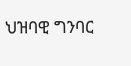ህዝባዊ ግንባር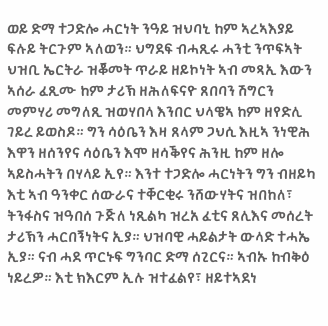ወይ ድማ ተጋድሎ ሓርነት ንዓይ ዝህባኒ ከም ኣረኣእያይ ፍሉይ ትርጉም ኣለወን። ህግደፍ ብሓጺሩ ሓንቲ ንጥፍኣት ህዝቢ ኤርትራ ዝቖመት ጥራይ ዘይኮነት ኣብ መጻኢ እውን ኣሰራ ፈጺሙ ከም ታሪኽ ዘሕለፍናዮ ጸበባን ሽግርን መምሃሪ መግለጺ ዝወሃበላ እንበር ህላዌኣ ከም ዘየድሊ ገይረ ይወስዶ። ግን ሳዕቤን እዛ ጸላም ጋህሲ እዚኣ ንነዊሕ እዋን ዘሰንየና ሳዕቤን እሞ ዘሳቕየና ሕንዚ ከም ዘሎ ኣይስሓትን በሃላይ ኢየ። እንተ ተጋድሎ ሓርነትን ግን ብዘይካ እቲ ኣብ ዓንቀር ሰውራና ተቐርቂሩ ንሸውሃትና ዝበከለ፣ ትንፋስና ዝዓበሰ ጉጅለ ነጺልካ ዝረአ ፈቲና ጸሊእና መሰረት ታሪኽን ሓርበኝነትና ኢያ። ህዝባዊ ሓይልታት ውላድ ተሓኤ ኢያ። ናብ ሓደ ጥርኑፍ ግንባር ድማ ሰጊርና። ኣብኡ ከብቅዕ ነይረዎ። እቲ ክእርም ኢሉ ዝተፈልየ፣ ዘይተኣደነ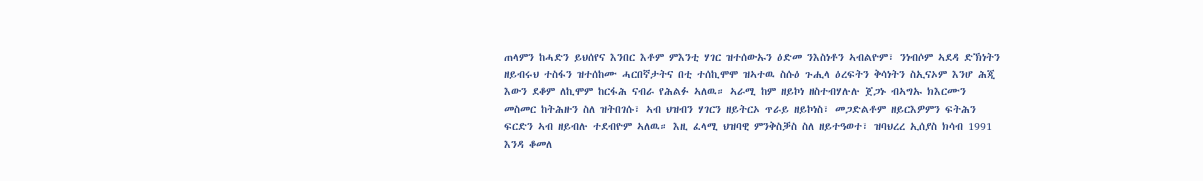ጠላምን ከሓድን ይህሰየና እንበር እቶም ምእንቲ ሃገር ዝተሰውኡን ዕድመ ንእስነቶን ኣብልዮም፣ ንነብሶም ኣደዳ ድኽነትን ዘይብሩህ ተስፋን ዝተሰከሙ ሓርበኛታትና በቲ ተሰኪሞሞ ዝኣተዉ ስሱዕ ጉሒላ ዕረፍትን ቅሳነትን ስኢናኦም እንሆ ሕጂ እውን ደቆም ለኪሞም ከርፋሕ ናብራ የሕልፉ ኣለዉ። ኣራሚ ከም ዘይኮነ ዘስተብሃሉሉ ጀጋኑ ብኣግኡ ክእርሙን መስመር ከትሕዙን ስለ ዝትበገሱ፣ ኣብ ህዝብን ሃገርን ዘይትርኦ ጥራይ ዘይኮነስ፣ መጋድልቶም ዘይርእዎምን ፍትሕን ፍርድን ኣብ ዘይብሉ ተደብዮም ኣለዉ። እዚ ፈላሚ ህዝባዊ ምንቅስቓስ ስለ ዘይተዓወተ፣ ዝባህረረ ኢሰያስ ክሳብ 1991 እንዳ ቆመለ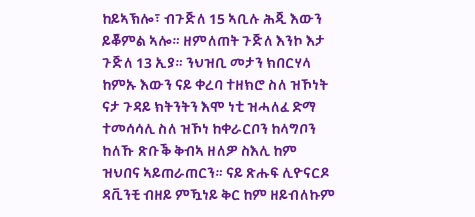ከይኣኽሎ፣ ብጉጅለ 15 ኣቢሉ ሕጂ እውን ይቖምል ኣሎ። ዘምለጠት ጉጅለ እንኮ እታ ጉጅለ 13 ኢያ። ንህዝቢ መታን ክበርሃላ ከምኡ እውን ናይ ቀረባ ተዘክሮ ስለ ዝኾነት ናታ ጉዳይ ክትንትን እሞ ነቲ ዝሓለፈ ድማ ተመሳሳሊ ስለ ዝኾነ ከቀራርቦን ከላግቦን ከለኹ ጽቡቕ ቅብኣ ዘለዎ ስእሊ ከም ዝህበና ኣይጠራጠርን። ናይ ጽሑፍ ሊዮናርዶ ዳቪንቺ ብዘይ ምዃነይ ቅር ከም ዘይብለኩም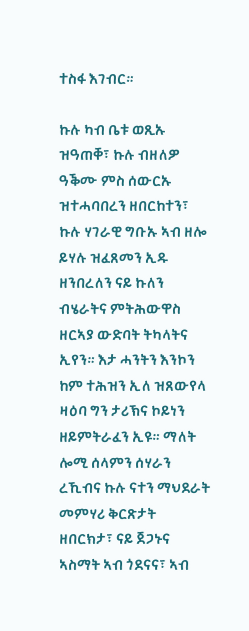ተስፋ እገብር።

ኩሉ ካብ ቤቱ ወጺኡ ዝዓጠቐ፣ ኩሉ ብዘለዎ ዓቕሙ ምስ ሰውርኡ ዝተሓባበረን ዘበርከተን፣ ኩሉ ሃገራዊ ግቡኡ ኣብ ዘሎ ይሃሉ ዝፈጸመን ኢዱ ዘንበረለን ናይ ኩለን ብሄራትና ምትሕውዋስ ዘርኣያ ውድባት ትካላትና ኢየን። እታ ሓንትን እንኮን ከም ተሕዝን ኢለ ዝጸውየላ ዛዕባ ግን ታሪኽና ኮይነን ዘይምትራፈን ኢዩ። ማለት ሎሚ ሰላምን ሰሃራን ረኺብና ኩሉ ናተን ማህደራት መምሃሪ ቅርጽታት ዘበርክታ፣ ናይ ጀጋኑና ኣስማት ኣብ ጎደናና፣ ኣብ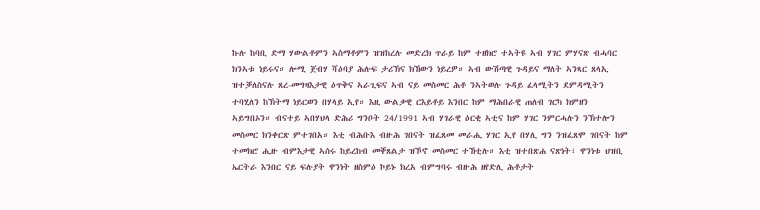ኩሉ ከባቢ ድማ ሃውልቶምን ኣስማቶምን ዝዝከረሉ መድረክ ጥራይ ከም ተዘክሮ ተኣትዩ ኣብ ሃገር ምሃናጽ ብሓባር ክንኣቱ ነይሩና። ሎሚ ጀብሃ ሻዕባያ ሕሉፍ ታሪኽና ክኸውን ነይረዎ። ኣብ ውሽጣዊ ጉዳይና ማለት ኣንጻር ጸላኢ ዝተቓለስናሉ ጸረ-መግዛእታዊ ዕጥቅና ኣራጊፍና ኣብ ናይ መስመር ሕቶ ንኣትወሉ ጉዳይ ፈላሚትን ደምዳሚትን ተባሂለን ከኽትማ ነይርወን በሃላይ ኢየ። እዚ ውልቃዊ ርእይቶይ እንበር ከም ማሕበራዊ ጠለብ ገርካ ክምዘን ኣይግበኦን። ብናተይ ኣበሃህላ ድሕሪ ግንቦት 24/1991 ኣብ ሃገራዊ ዕርቂ ኣቲና ከም ሃገር ንምርሓሉን ንኽተሎን መስመር ክንቀርጽ ምተገበአ። እቲ ብሕቡእ ብዙሕ ገበናት ዝፈጸመ መራሒ ሃገር ኢየ በሃሊ ግን ንዝፈጸሞ ገበናት ከም ተመክሮ ሒዙ ብምእታዊ ኣሰሩ ከይረከብ መቐጸልታ ዝኾኖ መስመር ተኸቲሉ። እቲ ዝተበጽሐ ናጽነት፣ ዋንነቱ ህዝቢ ኤርትራ እንበር ናይ ፍሉያት ዋንነት ዘስምዕ ኮይኑ ክረአ ብምግባሩ ብዙሕ ዘየድሊ ሕቶታት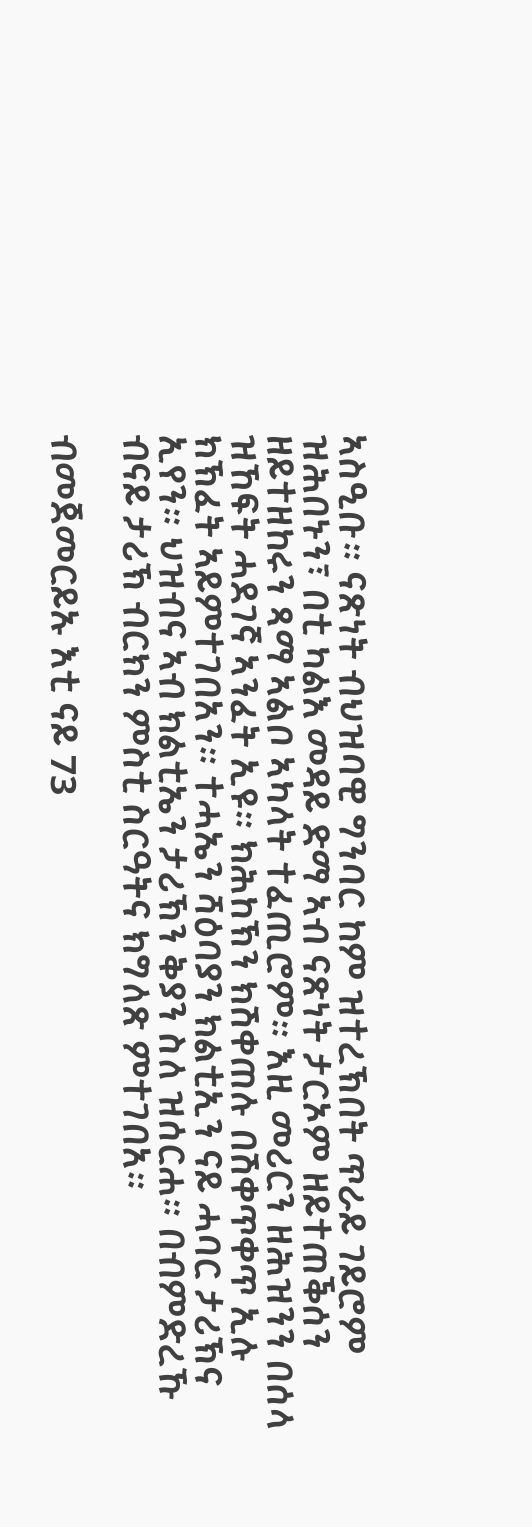ኣስዒቡ። ናጽነት ብህዝባዊ ግንባር ከም ዝተረኽበት ጥራይ ገይሮም ዝሕበኑን፣ በቲ ካልእ መዳይ ድማ ኣብ ናጽነት ታርኦም ዘይተጠቕሰን ዘይተዘከሩን ጻማ ኣልቦ ኣካላት ተፈጢሮም። እዚ መሪርን ዘሕዝንን በሰላ ዝኸፍት ሓደገኛ ኣንፈት ኢዩ። ክሕከኽን ክሽቀጠሉ በሽቀጥቀጥ ኢሉ ክኽፈት ኣይምተገበአን። ተሓኤን ሻዕባያን ክልቲኢን ናይ ሓባር ታሪኽና ኢየን። ህዝብና ኣብ ክልቲኤን ታሪኽን ቅያን ስለ ዝሰርሐ። በብምድረኹ ብናይ ታሪኽ ብርክን ምስቲ ስርዓትና ክግለጽ ምተገበአ።

ብመጀመርይኡ እቲ ናይ 73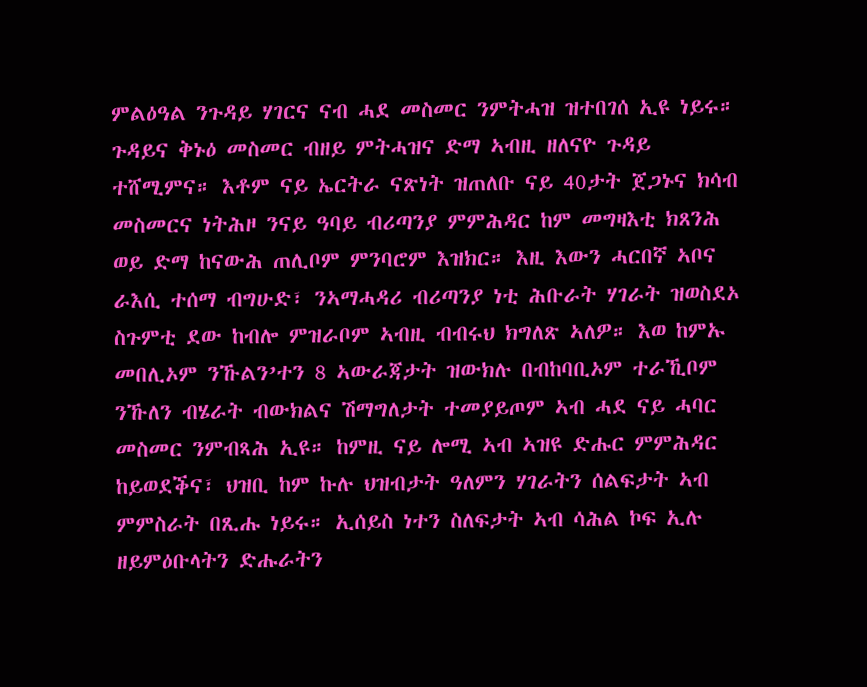ምልዕዓል ንጉዳይ ሃገርና ናብ ሓደ መስመር ንምትሓዝ ዝተበገሰ ኢዩ ነይሩ። ጉዳይና ቅኑዕ መስመር ብዘይ ምትሓዝና ድማ ኣብዚ ዘለናዮ ጉዳይ ተሸሚምና። እቶም ናይ ኤርትራ ናጽነት ዝጠለቡ ናይ 40ታት ጀጋኑና ክሳብ መስመርና ነትሕዞ ንናይ ዓባይ ብሪጣንያ ምምሕዳር ከም መግዛእቲ ክጸንሕ ወይ ድማ ከናውሕ ጠሊቦም ምንባሮም እዝክር። እዚ እውን ሓርበኛ ኣቦና ራእሲ ተሰማ ብግሁድ፣ ንኣማሓዳሪ ብሪጣንያ ነቲ ሕቡራት ሃገራት ዝወስደኦ ስጉምቲ ደው ከብሎ ምዝራቦም ኣብዚ ብብሩህ ክግለጽ ኣለዎ። እወ ከምኡ መበሊኦም ንኹልን’ተን 8 ኣውራጃታት ዝውክሉ በብከባቢኦም ተራኺቦም ንኹለን ብሄራት ብውክልና ሽማግለታት ተመያይጦም ኣብ ሓደ ናይ ሓባር መስመር ንምብጻሕ ኢዩ። ከምዚ ናይ ሎሚ ኣብ ኣዝዩ ድሑር ምምሕዳር ከይወደቕና፣ ህዝቢ ከም ኩሉ ህዝብታት ዓለምን ሃገራትን ሰልፍታት ኣብ ምምስራት በጺሑ ነይሩ። ኢሰይስ ነተን ስለፍታት ኣብ ሳሕል ኮፍ ኢሉ ዘይምዕቡላትን ድሑራትን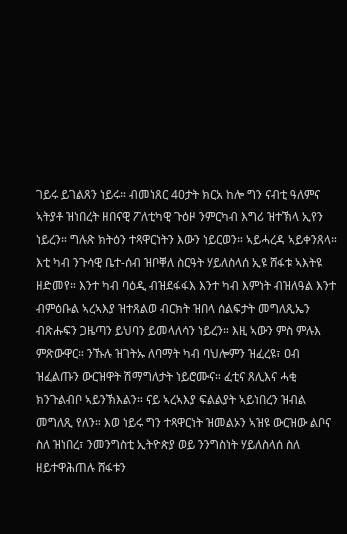ገይሩ ይገልጸን ነይሩ። ብመነጸር 40ታት ክርአ ከሎ ግን ናብቲ ዓለምና ኣትያቶ ዝነበረት ዘበናዊ ፖለቲካዊ ጉዕዞ ንምርካብ እግሪ ዝተኽላ ኢየን ነይረን። ግሉጽ ክትዕን ተጻዋርነትን እውን ነይርወን። ኣይሓረዳ ኣይቀንጸላ። እቲ ካብ ንጉሳዊ ቤተ-ሰብ ዝቦቐለ ስርዓት ሃይለስላሰ ኢዩ ሸፋቱ ኣእትዩ ዘድመየ። እንተ ካብ ባዕዲ ብዝደፋፋእ እንተ ካብ እምነት ብዝለዓል እንተ ብምዕቡል ኣረኣእያ ዝተጸልወ ብርክት ዝበላ ሰልፍታት መግለጺኤን ብጽሑፍን ጋዜጣን ይህባን ይመላለሳን ነይረን። እዚ ኣውን ምስ ምሉእ ምጽውዋር። ንኹሉ ዝገትኡ ለባማት ካብ ባህሎምን ዝፈረዩ፣ ዐብ ዝፈልጡን ውርዝዋት ሽማግለታት ነይሮሙና። ፈቲና ጸሊእና ሓቂ ክንጉልብቦ ኣይንኽእልን። ናይ ኣረኣእያ ፍልልያት ኣይነበረን ዝብል መግለጺ የለን። እወ ነይሩ ግን ተጻዋርነት ዝመልኦን ኣዝዩ ውርዝው ልቦና ስለ ዝነበረ፣ ንመንግስቲ ኢትዮጵያ ወይ ንንግስነት ሃይለስላሰ ስለ ዘይተዋሕጠሉ ሸፋቱን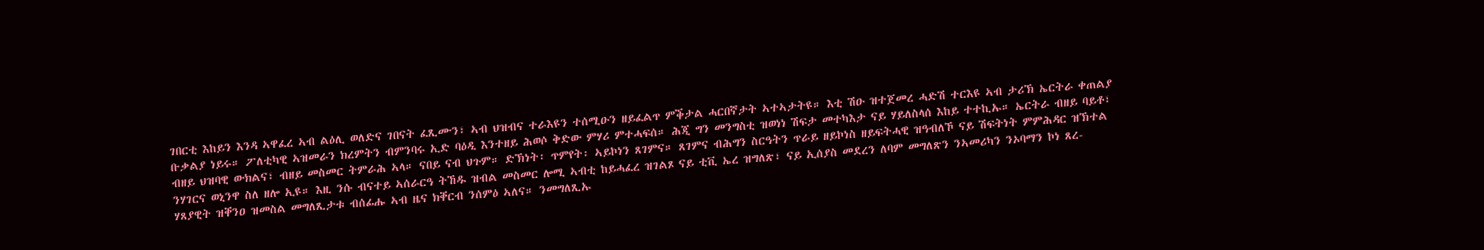ገበርቲ እከይን እንዳ ኣዋፈረ ኣብ ልዕሊ ወለድና ገበናት ፈጺሙን፣ ኣብ ህዝብና ተራእዩን ተሰሚዑን ዘይፈልጥ ምቕታል ሓርበኛታት ኣተኣታትዩ። እቲ ሽዑ ዝተጀመረ ሓድሽ ተርእዩ ኣብ ታሪኽ ኤርትራ ቀጠልያ ቡቃልያ ነይሩ። ፖለቲካዊ ኣዝመራን ክረምትን ብምንባሩ ኢድ ባዕዲ እንተዘይ ሕወሶ ቅድው ምሃሪ ምተሓፍሰ። ሕጂ ግን መንግስቲ ዝወነነ ሽፍታ መተካእታ ናይ ሃይለስላሰ እከይ ተተኪኡ። ኤርትራ ብዘይ ባይቶ፣ ብዘይ ህዝባዊ ውክልና፣ ብዘይ መስመር ትምራሕ ኣላ። ናበይ ናብ ህጉም። ድኽነት፡ ጥምየት፡ ኣይኮነን ጸገምና። ጸገምና ብሕግን ስርዓትን ጥራይ ዘይኮነስ ዘይፍትሓዊ ዝዓብለኾ ናይ ሽፍትነት ምምሕዳር ዝኽተል ንሃገርና ወኒንዋ ስለ ዘሎ ኢዩ። እዚ ንሱ ብናተይ ኣሰራርዓ ትኸዱ ዝብል መስመር ሎሚ ኣብቲ ከይሓፈረ ዝገልጾ ናይ ቲቪ ኤረ ዝግለጽ፣ ናይ ኢሰያስ መደረን ለባም መግለጽን ንኣመሪካን ንኦባማን ኮነ ጸረ-ሃጸያዊት ዝቐንዐ ዝመስል መግለጺታቱ ብሰፊሑ ኣብ ዜና ክቐርብ ንሰምዕ ኣለና። ንመግለጺኡ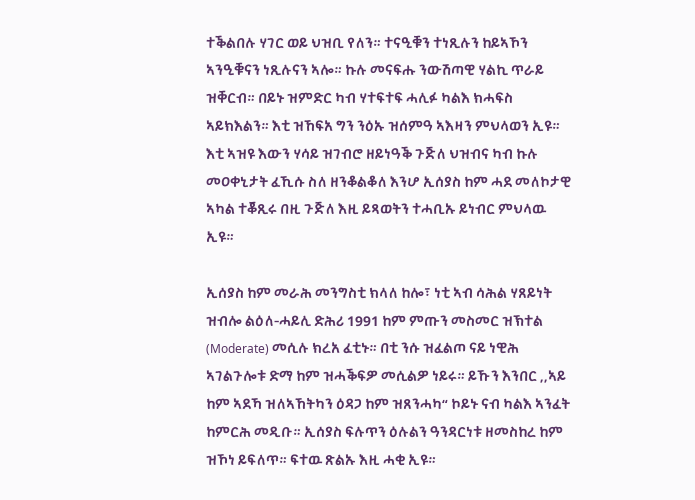ተቕልበሉ ሃገር ወይ ህዝቢ የለን። ተናዒቑን ተነጺሉን ከይኣኾን ኣንዒቑናን ነጺሉናን ኣሎ። ኩሉ መናፍሑ ንውሽጣዊ ሃልኪ ጥራይ ዝቐርብ። በይኑ ዝምድር ካብ ሃተፍተፍ ሓሊፉ ካልእ ክሓፍስ ኣይክእልን። እቲ ዝኸፍአ ግን ንዕኡ ዝሰምዓ ኣእዛን ምህላወን ኢዩ። እቲ ኣዝዩ እውን ሃሳይ ዝገብሮ ዘይነዓቕ ጉጅለ ህዝብና ካብ ኩሉ መዐቀኒታት ፈኺሱ ስለ ዘንቆልቆለ እንሆ ኢሰያስ ከም ሓደ መለኮታዊ ኣካል ተቖጺሩ በዚ ጉጅለ እዚ ይጻወትን ተሓቢኡ ይነብር ምህላዉ ኢዩ።

ኢሰያስ ከም መራሕ መንግስቲ ክላለ ከሎ፣ ነቲ ኣብ ሳሕል ሃጸይነት ዝብሎ ልዕለ-ሓይሊ ድሕሪ 1991 ከም ምጡን መስመር ዝኽተል (Moderate) መሲሉ ክረአ ፈቲኑ። በቲ ንሱ ዝፈልጦ ናይ ነዊሕ ኣገልጉሎቱ ድማ ከም ዝሓቕፍዎ መሲልዎ ነይሩ። ይኹን እንበር ,,ኣይ ከም ኣደኻ ዝለኣኸትካን ዕዳጋ ከም ዝጸንሓካ“ ኮይኑ ናብ ካልእ ኣንፈት ከምርሕ መዲቡ። ኢሰያስ ፍሉጥን ዕሉልን ዓንዳርነቱ ዘመስከረ ከም ዝኾነ ይፍለጥ። ፍተዉ ጽልኡ እዚ ሓቂ ኢዩ።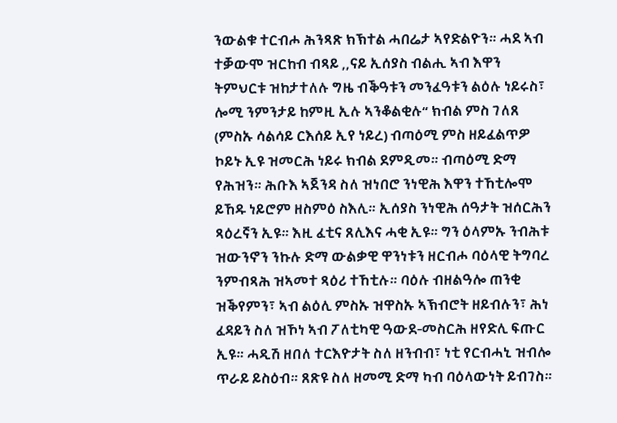ንውልቁ ተርብሖ ሕንጻጽ ክኽተል ሓበሬታ ኣየድልዮን። ሓደ ኣብ ተቓውሞ ዝርከብ ብጻይ ,,ናይ ኢሰያስ ብልሒ ኣብ እዋን ትምህርቱ ዝከታተለሉ ግዜ ብቕዓቱን መንፈዓቱን ልዕሉ ነይሩስ፣ ሎሚ ንምንታይ ከምዚ ኢሉ ኣንቆልቂሉ“ ክብል ምስ ገለጸ (ምስኡ ሳልሳይ ርእሰይ ኢየ ነይረ) ብጣዕሚ ምስ ዘይፈልጥዎ ኮይኑ ኢዩ ዝመርሕ ነይሩ ክብል ደምዲመ። ብጣዕሚ ድማ የሕዝን። ሕቡእ ኣጀንዳ ስለ ዝነበሮ ንነዊሕ እዋን ተኸቲሎሞ ይኸዱ ነይሮም ዘስምዕ ስእሊ። ኢሰያስ ንነዊሕ ሰዓታት ዝሰርሕን ጻዕረኛን ኢዩ። እዚ ፈቲና ጸሊእና ሓቂ ኢዩ። ግን ዕላምኡ ንብሕቱ ዝውንኖን ንኩሉ ድማ ውልቃዊ ዋንነቱን ዘርብሖ ባዕላዊ ትግባረ ንምብጻሕ ዝኣመተ ጻዕሪ ተኸቲሉ። ባዕሉ ብዘልዓሎ ጠንቂ ዝቕየምን፣ ኣብ ልዕሊ ምስኡ ዝዋስኡ ኣኽብሮት ዘይብሉን፣ ሕነ ፈዳይን ስለ ዝኾነ ኣብ ፖለቲካዊ ዓውደ-መስርሕ ዘየድሊ ፍጡር ኢዩ። ሓዲሽ ዘበለ ተርእዮታት ስለ ዘንብብ፣ ነቲ የርብሓኒ ዝብሎ ጥራይ ይስዕብ። ጸጽዩ ስለ ዘመሚ ድማ ካብ ባዕላውነት ይብገስ።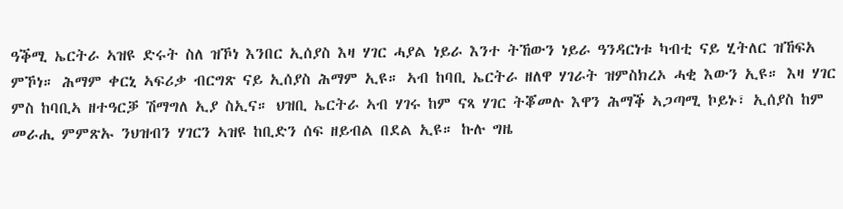ዓቕሚ ኤርትራ ኣዝዩ ድሩት ስለ ዝኾነ እንበር ኢሰያስ እዛ ሃገር ሓያል ነይራ እንተ ትኸውን ነይራ ዓንዳርነቱ ካብቲ ናይ ሂትለር ዝኸፍአ ምኾነ። ሕማም ቀርኒ ኣፍሪቃ ብርግጽ ናይ ኢሰያስ ሕማም ኢዩ። ኣብ ከባቢ ኤርትራ ዘለዋ ሃገራት ዝምስክረኦ ሓቂ እውን ኢዩ። እዛ ሃገር ምስ ከባቢኣ ዘተዓርቓ ሽማግለ ኢያ ስኢና። ህዝቢ ኤርትራ ኣብ ሃገሩ ከም ናጻ ሃገር ትቖመሉ እዋን ሕማቕ ኣጋጣሚ ኮይኑ፣ ኢሰያስ ከም መራሒ ምምጽኡ ንህዝብን ሃገርን ኣዝዩ ከቢድን ሰፍ ዘይብል በደል ኢዩ። ኩሉ ግዜ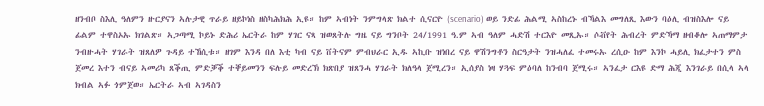ዘንብቦ ስእሊ ዓለምን ዙርያናን ኣሉታዊ ጥራይ ዘይኮነስ ዘስካሕክሕ ኢዩ። ከም ኣብነት ንምግላጽ ክልተ ሲናርዮ (scenario) ወይ ንድፊ ሕልሚ ኣስከረኑ ብኻልእ መግለጺ እውን ባዕሊ ብዝስእሎ ናይ ፊልም ተዋስኦኡ ክገልጽ። ኣጋጣሚ ኮይኑ ድሕሪ ኤርትራ ከም ሃገር ናጻ ዝወጸትሉ ግዜ ናይ ግንቦት 24/1991 ዓ.ም ኣብ ዓለም ሓድሽ ተርእዮ መጺኡ። ሶቭየት ሕብረት ምድኻማ ዘብቆሎ ኣጠማምታ ንብዙሓት ሃገራት ዝጸለዎ ጉዳይ ተኸሲቱ። ዘገም እንዳ በለ እቲ ካብ ናይ ቨትናም ምብህራር ኢዱ ኣኪቡ ዝነበረ ናይ ዋሽንግቶን ስርዓታት ንዝሓለፈ ተመሩኡ ረሲዑ ከም እንኮ ሓይሊ ክፈታተን ምስ ጀመረ እተን ብናይ ኣመሪካ ጸቕጢ ምድቓቕ ተቐይመንን ፍሉይ መድረኽ ክጽበያ ዝጸንሓ ሃገራት ክለዓላ ጀሚረን። ኢሰያስ ነዛ ሃጓፍ ምዕባለ ከንብባ ጀሚሩ። ኣንፈታ ርእዩ ድማ ሕጂ እንገራይ በሲላ ኣላ ክብል ኣፉ ጎምጀወ። ኤርትራ ኣብ ኣገዳስን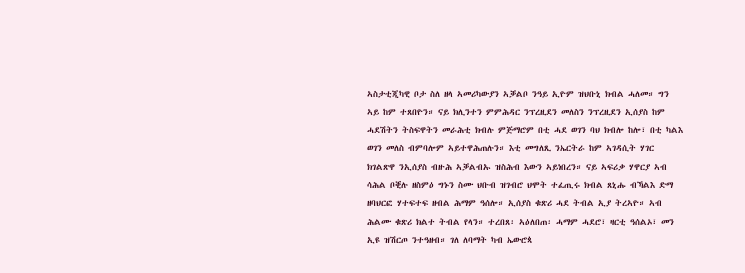ኣስታቲጂካዊ ቦታ ስለ ዘላ ኣመሪካውያን ኣቓልቦ ንዓይ ኢዮም ዝህቡኒ ክብል ሓለመ። ግን ኣይ ከም ተጸበዮን። ናይ ክሊንተን ምምሕዳር ንፕረዚደን መለስን ንፕረዚደን ኢሰያስ ከም ሓደሽትን ትስፍዋትን መራሕቲ ክብሉ ምጅማሮም በቲ ሓደ ወገን ባህ ክብሎ ከሎ፣ በቲ ካልእ ወገን መለስ ብምባሎም ኣይተዋሕጠሉን። እቲ መግለጺ ንኤርትራ ከም ኣገዳሲት ሃገር ክገልጽዋ ንኢሰያስ ብዙሕ ኣቓልብኡ ዝስሕብ እውን ኣይነበረን። ናይ ኣፍሪቃ ሃዋርያ ኣብ ሳሕል ቦቒሉ ዘስምዕ ግኑን ስሙ ህቡብ ዝገብሮ ህሞት ተፈጢሩ ክብል ጸኒሑ ብኻልእ ድማ ዘባህርፎ ሃተፍተፍ ዘብል ሕማም ዓሰሎ። ኢሰያስ ቁጽሪ ሓደ ትብል ኢያ ትረኣዮ። ኣብ ሕልሙ ቁጽሪ ክልተ ትብል የላን። ተረበጸ፡ ኣዕለበጠ፡ ሓማም ሓደሮ፣ ዛርቲ ዓሰልኦ፣ መን ኢዩ ዝሽርጦ ንተዓዘብ። ገለ ለባማት ካብ ኤውሮጳ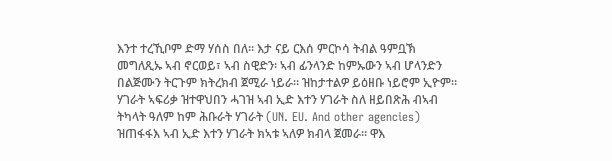እንተ ተረኺቦም ድማ ሃሰስ በለ። እታ ናይ ርእሰ ምርኮሳ ትብል ዓምቧኽ መግለጺኡ ኣብ ኖርወይ፣ ኣብ ስዊድን፡ ኣብ ፊንላንድ ከምኡውን ኣብ ሆላንድን በልጅሙን ትርጉም ክትረክብ ጀሚራ ነይራ። ዝከታተልዎ ይዕዘቡ ነይሮም ኢዮም። ሃገራት ኣፍሪቃ ዝተዋህበን ሓገዝ ኣብ ኢድ እተን ሃገራት ስለ ዘይበጽሕ ብኣብ ትካላት ዓለም ከም ሕቡራት ሃገራት (UN. EU. And other agencies) ዝጠፋፋእ ኣብ ኢድ እተን ሃገራት ክኣቱ ኣለዎ ክብላ ጀመራ። ዋእ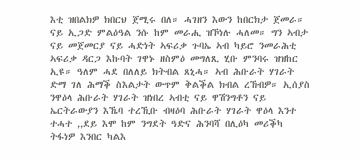እቲ ዝበልክዎ ክበርህ ጀሚሩ በለ። ሓገዘን እውን ከበርክታ ጀመራ። ናይ ኢጋድ ምልዕዓል ንሱ ከም መራሒ ዝኾነሉ ሓለመ። ግን ኣብታ ናይ መጀመርያ ናይ ሓድነት ኣፍሪቃ ጉባኤ ኣብ ካይሮ ንመራሕቲ ኣፍሪቃ ዳርጋ እኩባት ገዋኑ ዘስምዕ መግለጺ ሂቡ ምንባሩ ዝዝከር ኢዩ። ዓለም ሓደ በለለይ ክትብል ጸኒሓ። ኣብ ሕቡራት ሃገራት ድማ ገለ ሕማቕ ስእልታት ውጥም ቅልቕል ክብል ረኸብዎ። ኢሰያስ ንዋዕላ ሕቡራት ሃገራት ዝነበረ ኣብቲ ናይ ዋሽንግቶን ናይ ኤርትራውያን እኼባ ተረኺቡ ብዛዕባ ሕቡራት ሃገራት ዋዕላ እንተ ተሓተ ,,ደይ እሞ ከም ንግደት ዓድና ሕንባሻ በሊዕካ መሪቕካ ትፋነዎ እንበር ካልእ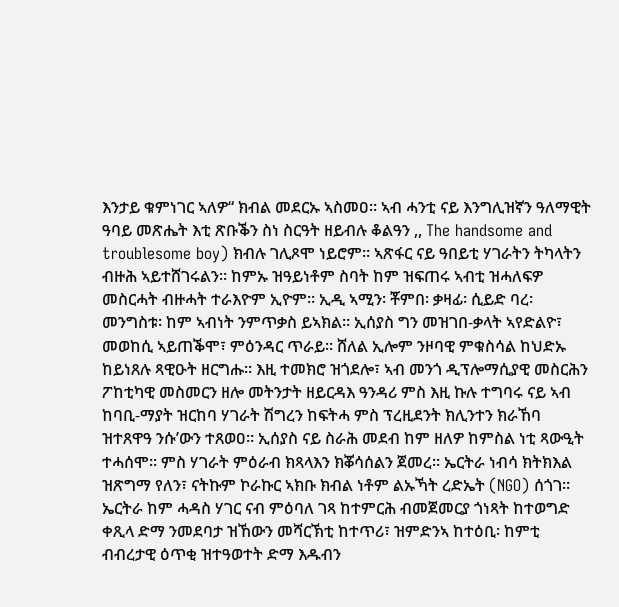እንታይ ቁምነገር ኣለዎ“ ክብል መደርኡ ኣስመዐ። ኣብ ሓንቲ ናይ እንግሊዝኛን ዓለማዊት ዓባይ መጽሔት እቲ ጽቡቕን ስነ ስርዓት ዘይብሉ ቆልዓን ,, The handsome and troublesome boy) ክብሉ ገሊጾሞ ነይሮም። ኣጽፋር ናይ ዓበይቲ ሃገራትን ትካላትን ብዙሕ ኣይተሸገሩልን። ከምኡ ዝዓይነቶም ስባት ከም ዝፍጠሩ ኣብቲ ዝሓለፍዎ መስርሓት ብዙሓት ተራእዮም ኢዮም። ኢዲ ኣሚን፡ ቾምበ፡ ቃዛፊ፡ ሲይድ ባረ፡ መንግስቱ፡ ከም ኣብነት ንምጥቃስ ይኣክል። ኢሰያስ ግን መዝገበ-ቃላት ኣየድልዮ፣ መወከሲ ኣይጠቕሞ፣ ምዕንዳር ጥራይ። ሸለል ኢሎም ንዞባዊ ምቁስሳል ከህድኡ ከይነጸሉ ጻዊዑት ዘርግሑ። እዚ ተመክሮ ዝጎደሎ፣ ኣብ መንጎ ዲፕሎማሲያዊ መስርሕን ፖከቲካዊ መስመርን ዘሎ መትንታት ዘይርዳእ ዓንዳሪ ምስ እዚ ኩሉ ተግባሩ ናይ ኣብ ከባቢ-ማያት ዝርከባ ሃገራት ሽግረን ከፍትሓ ምስ ፕረዚደንት ክሊንተን ክራኸባ ዝተጸዋዓ ንሱ’ውን ተጸወዐ። ኢሰያስ ናይ ስራሕ መደብ ከም ዘለዎ ከምስል ነቲ ጻውዒት ተሓሰሞ። ምስ ሃገራት ምዕራብ ክጻላእን ክቖሳሰልን ጀመረ። ኤርትራ ነብሳ ክትክእል ዝጽግማ የለን፣ ናትኩም ኮራኩር ኣክቡ ክብል ነቶም ልኡኻት ረድኤት (NGO) ሰጎገ። ኤርትራ ከም ሓዳስ ሃገር ናብ ምዕባለ ገጻ ከተምርሕ ብመጀመርያ ጎነጻት ከተወግድ ቀጺላ ድማ ንመደባታ ዝኸውን መሻርኽቲ ከተጥሪ፣ ዝምድንኣ ከተዕቢ፡ ከምቲ ብብረታዊ ዕጥቂ ዝተዓወተት ድማ እዱብን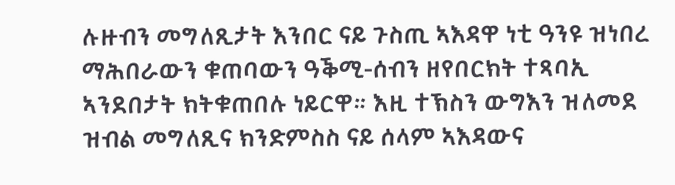ሉዙብን መግለጺታት እንበር ናይ ጉስጢ ኣእዳዋ ነቲ ዓንዩ ዝነበረ ማሕበራውን ቁጠባውን ዓቕሚ-ሰብን ዘየበርክት ተጻባኢ ኣንደበታት ክትቁጠበሉ ነይርዋ። እዚ ተኽስን ውግእን ዝለመደ ዝብል መግለጺና ክንድምስስ ናይ ሰላም ኣእዳውና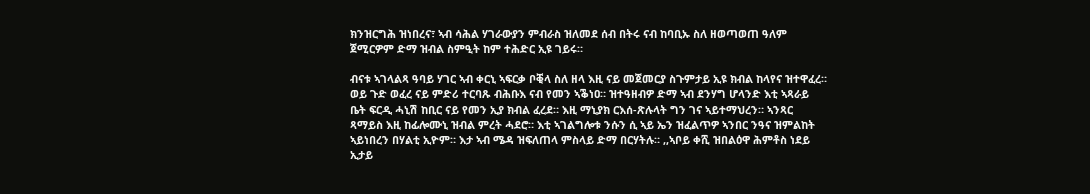ክንዝርግሕ ዝነበረና፣ ኣብ ሳሕል ሃገራውያን ምብራስ ዝለመደ ሰብ በትሩ ናብ ከባቢኡ ስለ ዘወጣወጠ ዓለም ጀሚርዎም ድማ ዝብል ስምዒት ከም ተሕድር ኢዩ ገይሩ።

ብናቱ ኣገላልጻ ዓባይ ሃገር ኣብ ቀርኒ ኣፍርቃ ቦቒላ ስለ ዘላ እዚ ናይ መጀመርያ ስጉምታይ ኢዩ ክብል ከላየና ዝተዋፈረ። ወይ ጉድ ወፈረ ናይ ምድሪ ተርባጹ ብሕቡእ ናብ የመን ኣቕነዐ። ዝተዓዘብዎ ድማ ኣብ ደንሃግ ሆላንድ እቲ ኣጻራይ ቤት ፍርዲ ሓኒሽ ከቢር ናይ የመን ኢያ ክብል ፈረደ። እዚ ማኒያክ ርእሰ-ጽሉላት ግን ገና ኣይተማህረን። ኣንጻር ጻማይስ እዚ ከፊሎሙኒ ዝብል ምረት ሓደሮ። እቲ ኣገልግሎቱ ንሱን ሲ ኣይ ኤን ዝፈልጥዎ ኣንበር ንዓና ዝምልከት ኣይነበረን በሃልቲ ኢዮም። እታ ኣብ ሜዳ ዝፍለጠላ ምስላይ ድማ በርሃትሉ። ,,ኣቦይ ቀሺ ዝበልዕዋ ሕምቶስ ነደይ ኢታይ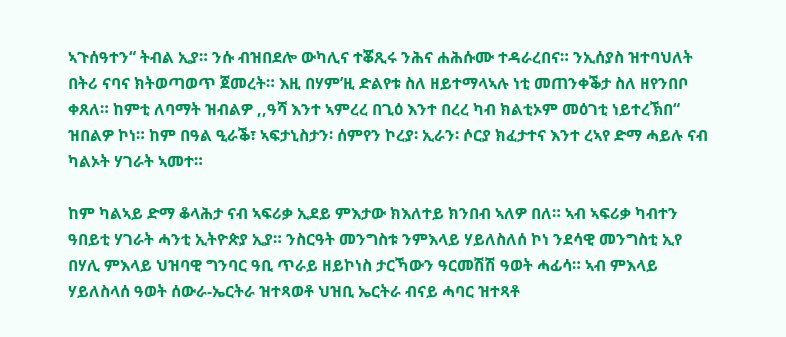ኣጉሰዓተን“ ትብል ኢያ። ንሱ ብዝበደሎ ውካሊና ተቖጺሩ ንሕና ሐሕሱሙ ተዳራረበና። ንኢሰያስ ዝተባህለት በትሪ ናባና ክትወጣወጥ ጀመረት። እዚ በሃም’ዚ ድልየቱ ስለ ዘይተማላኣሉ ነቲ መጠንቀቕታ ስለ ዘየንበቦ ቀጸለ። ከምቲ ለባማት ዝብልዎ ,,ዓሻ እንተ ኣምረረ በጊዕ እንተ በረረ ካብ ክልቲኦም መዕገቲ ነይተረኽበ“ ዝበልዎ ኮነ። ከም በዓል ዒራቕ፣ ኣፍታኒስታን፡ ሰምየን ኮረያ፡ ኢራን፡ ሶርያ ክፈታተና እንተ ረኣየ ድማ ሓይሉ ናብ ካልኦት ሃገራት ኣመተ።

ከም ካልኣይ ድማ ቆላሕታ ናብ ኣፍሪቃ ኢደይ ምእታው ክእለተይ ክንበብ ኣለዎ በለ። ኣብ ኣፍሪቃ ካብተን ዓበይቲ ሃገራት ሓንቲ ኢትዮጵያ ኢያ። ንስርዓት መንግስቱ ንምእላይ ሃይለስለሰ ኮነ ንደሳዊ መንግስቲ ኢየ በሃሊ ምእላይ ህዝባዊ ግንባር ዓቢ ጥራይ ዘይኮነስ ታርኻውን ዓርመሽሽ ዓወት ሓፊሳ። ኣብ ምእላይ ሃይለስላሰ ዓወት ሰውራ-ኤርትራ ዝተጻወቶ ህዝቢ ኤርትራ ብናይ ሓባር ዝተጻቶ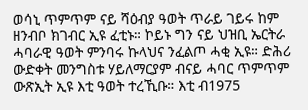ወሳኒ ጥምጥም ናይ ሻዕብያ ዓወት ጥራይ ገይሩ ከም ዘንብቦ ክገብር ኢዩ ፈቲኑ። ኮይኑ ግን ናይ ህዝቢ ኤርትራ ሓባራዊ ዓወት ምንባሩ ኩላህና ንፈልጦ ሓቂ ኢዩ። ድሕሪ ውድቀት መንግስቱ ሃይለማርያም ብናይ ሓባር ጥምጥም ውጽኢት ኢዩ እቲ ዓወት ተረኺቡ። እቲ ብ1975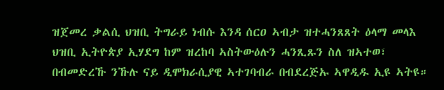ዝጀመረ ቃልሲ ህዝቢ ትግራይ ነብሱ እንዳ ሰርዐ ኣብታ ዝተሓንጸጸት ዕላማ መላእ ህዝቢ ኢትዮጵያ ኢሃደግ ከም ዝረከባ ኣስትውዕሉን ሓንጺጹን ስለ ዝኣተወ፣ በብመድረኹ ንኹሉ ናይ ዲሞክራሲያዊ ኣተገባብራ በብደረጅኡ ኣዋዲዱ ኢዩ ኣትዩ።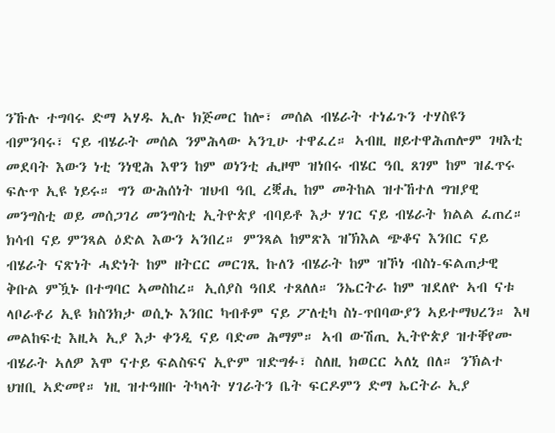ንኹሉ ተግባሩ ድማ ኣሃዱ ኢሉ ክጅመር ከሎ፣ መሰል ብሄራት ተነፊጉን ተሃስዩን ብምንባሩ፣ ናይ ብሄራት መሰል ንምሕላው ኣንጊሁ ተዋፈረ። ኣብዚ ዘይተዋሕጠሎም ገዛእቲ መደባት እውን ነቲ ንነዊሕ እዋን ከም ወነንቲ ሒዞሞ ዝነበሩ ብሄር ዓቢ ጸገም ከም ዝፈጥሩ ፍሉጥ ኢዩ ነይሩ። ግን ውሕሰነት ዝህብ ዓቢ ረቛሒ ከም መትከል ዝተኸተለ ግዝያዊ መንግስቲ ወይ መሰጋገሪ መንግስቲ ኢትዮጵያ ብባይቶ እታ ሃገር ናይ ብሄራት ክልል ፈጠረ። ክሳብ ናይ ምንጻል ዕድል እውን ኣንበረ። ምንጻል ከምጽእ ዝኽእል ጭቆና እንበር ናይ ብሄራት ናጽነት ሓድነት ከም ዘትርር መርገጺ ኩለን ብሄራት ከም ዝኾነ ብስነ-ፍልጠታዊ ቅቡል ምዃኑ በተግባር ኣመስከረ። ኢሰያስ ዓበደ ተጸለለ። ንኤርትራ ከም ዝደለዮ ኣብ ናቱ ላቦራቶሪ ኢዩ ክስንክታ ወሲኑ እንበር ካብቶም ናይ ፖለቲካ ስነ-ጥበባውያን ኣይተማህረን። እዛ መልከፍቲ እዚኣ ኢያ እታ ቀንዲ ናይ ባድመ ሕማም። ኣብ ውሽጢ ኢትዮጵያ ዝተቐየሙ ብሄራት ኣለዎ እሞ ናተይ ፍልስፍና ኢዮም ዝድግፉ፣ ስለዚ ክወርር ኣለኒ በለ። ንኽልተ ህዝቢ ኣድመየ። ነዚ ዝተዓዘቡ ትካላት ሃገራትን ቤት ፍርዶምን ድማ ኤርትራ ኢያ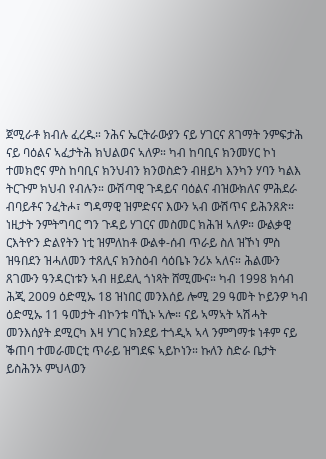ጀሚራቶ ክብሉ ፈረዱ። ንሕና ኤርትራውያን ናይ ሃገርና ጸገማት ንምፍታሕ ናይ ባዕልና ኣፈታትሕ ክህልወና ኣለዎ። ካብ ከባቢና ክንመሃር ኮነ ተመክሮና ምስ ከባቢና ክንህብን ክንወስድን ብዘይካ እንካን ሃባን ካልእ ትርጉም ክህብ የብሉን። ውሽጣዊ ጉዳይና ባዕልና ብዝውክለና ምሕደራ ብባይቶና ንፈትሖ፣ ግዳማዊ ዝምድናና እውን ኣብ ውሽጥና ይሕንጸጽ። ነዚታት ንምትግባር ግን ጉዳይ ሃገርና መስመር ክሕዝ ኣለዎ። ውልቃዊ ርእትዮን ድልየትን ነቲ ዝምለከቶ ውልቀ-ሰብ ጥራይ ስለ ዝኾነ ምስ ዝዓበደን ዝሓለመን ተጸሊና ክንስዕብ ሳዕቤኑ ንሪኦ ኣለና። ሕልሙን ጸገሙን ዓንዳርነቱን ኣብ ዘይደሊ ጎነጻት ሸሚሙና። ካብ 1998 ክሳብ ሕጂ 2009 ዕድሚኡ 18 ዝነበር መንእሰይ ሎሚ 29 ዓመት ኮይንዎ ካብ ዕድሚኡ 11 ዓመታት ብኮንቱ ባኺኑ ኣሎ። ናይ ኣማኣት ኣሽሓት መንእሰያት ደሚርካ እዛ ሃገር ክንደይ ተጎዲኣ ኣላ ንምግማቱ ነቶም ናይ ቕጠባ ተመራመርቲ ጥራይ ዝግደፍ ኣይኮነን። ኩለን ስድራ ቤታት ይስሕንኦ ምህላወን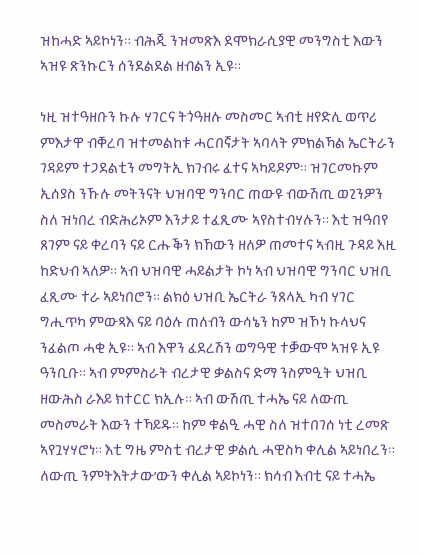ዝከሓድ ኣይኮነን። ብሕጂ ንዝመጽእ ደሞክራሲያዊ መንግስቲ እውን ኣዝዩ ጽንኩርን ሰንደልደል ዘብልን ኢዩ።

ነዚ ዝተዓዘቡን ኩሉ ሃገርና ትጎዓዘሉ መስመር ኣብቲ ዘየድሊ ወጥሪ ምእታዋ ብቐረባ ዝተመልከቱ ሓርበኛታት ኣባላት ምክልኻል ኤርትራን ገዳይም ተጋደልቲን መግትኢ ክገብሩ ፈተና ኣካይዶም። ዝገርመኩም ኢሰያስ ንኹሉ መትንናት ህዝባዊ ግንባር ጠውዩ ብውሽጢ ወጊንዎን ስለ ዝነበረ ብድሕሪኦም እንታይ ተፈጺሙ ኣየስተብሃሉን። እቲ ዝዓበየ ጸገም ናይ ቀረባን ናይ ርሑቕን ክኸውን ዘለዎ ጠመተና ኣብዚ ጉዳይ እዚ ከድህብ ኣለዎ። ኣብ ህዝባዊ ሓይልታት ኮነ ኣብ ህዝባዊ ግንባር ህዝቢ ፈጺሙ ተራ ኣይነበሮን። ልክዕ ህዝቢ ኤርትራ ንጸላኢ ካብ ሃገር ግሒጥካ ምውጻእ ናይ ባዕሉ ጠለብን ውሳኔን ከም ዝኾነ ኩላህና ንፈልጦ ሓቂ ኢዩ። ኣብ እዋን ፈደረሽን ወግዓዊ ተቓውሞ ኣዝዩ ኢዩ ዓንቢቡ። ኣብ ምምስራት ብረታዊ ቃልስና ድማ ንስምዒት ህዝቢ ዘውሕስ ራእይ ክተርር ክኢሉ። ኣብ ውሽጢ ተሓኤ ናይ ለውጢ መስመራት እውን ተኻይዱ። ከም ቁልዒ ሓዊ ስለ ዝተበገሰ ነቲ ረመጽ ኣየጓሃሃሮነ። እቲ ግዜ ምስቲ ብረታዊ ቃልሲ ሓዊስካ ቀሊል ኣይነበረን። ለውጢ ንምትእትታው’ውን ቀሊል ኣይኮነን። ክሳብ እብቲ ናይ ተሓኤ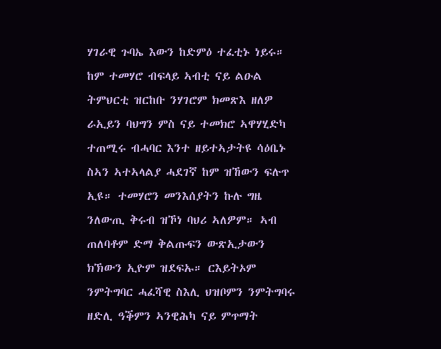ሃገራዊ ጉባኤ እውን ከድምዕ ተፈቲኑ ነይሩ። ከም ተመሃሮ ብፍላይ ኣብቲ ናይ ልዑል ትምህርቲ ዝርከቡ ንሃገሮም ክመጽእ ዘለዎ ራኢይን ባህግን ምስ ናይ ተመክሮ ኣዋሃሂድካ ተጠሚሩ ብሓባር እንተ ዘይተኣታትዩ ሳዕቤኑ ስኣን ኣተኣላልያ ሓደገኛ ከም ዝኸውን ፍሉጥ ኢዩ። ተመሃሮን መንእሰያትን ኩሉ ግዜ ንለውጢ ቅሩብ ዝኾነ ባህሪ ኣለዎም። ኣብ ጠለባቶም ድማ ቅልጡፍን ውጽኢታውን ክኽውን ኢዮም ዝደፍኡ። ርእይትኦም ንምትግባር ሓፈሻዊ ስእሊ ህዝቦምን ንምትግባሩ ዘድሊ ዓቕምን ኣንዊሕካ ናይ ምጥማት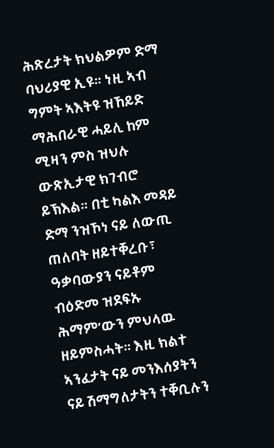ሕጽረታት ክህልዎም ድማ ባህሪያዊ ኢዩ። ነዚ ኣብ ግምት ኣእትዩ ዝኸይድ ማሕበራዊ ሓይሊ ከም ሚዛን ምስ ዝህሉ ውጽኢታዊ ክገብሮ ይኽእል። በቲ ካልእ መዳይ ድማ ንዝኾነ ናይ ለውጢ ጠለባት ዘይተቐረቡ፣ ዓቃባውያን ናይቶም ብዕድመ ዝደፍኡ ሕማም’ውን ምህላዉ ዘይምስሓት። እዚ ክልተ ኣንፈታት ናይ መንእሰያትን ናይ ሽማግለታትን ተቐቢሉን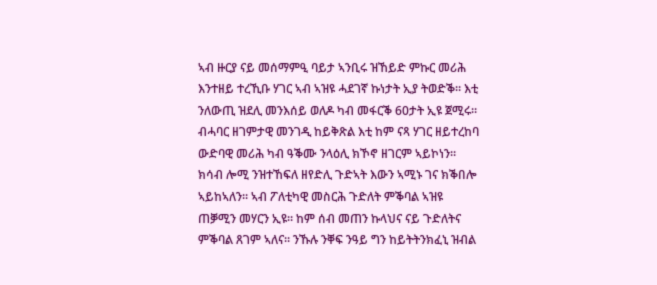ኣብ ዙርያ ናይ መሰማምዒ ባይታ ኣንቢሩ ዝኸይድ ምኩር መሪሕ እንተዘይ ተረኺቡ ሃገር ኣብ ኣዝዩ ሓደገኛ ኩነታት ኢያ ትወድቕ። እቲ ንለውጢ ዝደሊ መንእሰይ ወለዶ ካብ መፋርቕ 60ታት ኢዩ ጀሚሩ። ብሓባር ዘገምታዊ መንገዲ ከይቅጽል እቲ ከም ናጻ ሃገር ዘይተረከባ ውድባዊ መሪሕ ካብ ዓቕሙ ንላዕሊ ክኾኖ ዘገርም ኣይኮነን። ክሳብ ሎሚ ንዝተኸፍለ ዘየድሊ ጉድኣት እውን ኣሚኑ ገና ክቕበሎ ኣይከኣለን። ኣብ ፖለቲካዊ መስርሕ ጉድለት ምቕባል ኣዝዩ ጠቓሚን መሃርን ኢዩ። ከም ሰብ መጠን ኩላህና ናይ ጉድለትና ምቕባል ጸገም ኣለና። ንኹሉ ንቐፍ ንዓይ ግን ከይትትንክፈኒ ዝብል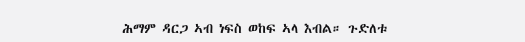ሕማም ዳርጋ ኣብ ነፍስ ወከፍ ኣላ እብል። ጉድለቱ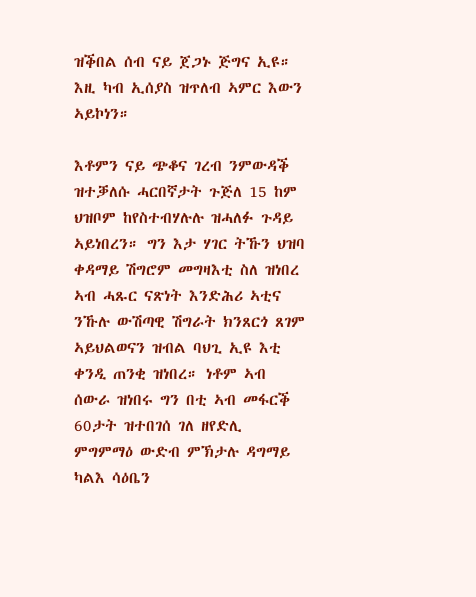ዝቕበል ሰብ ናይ ጀጋኑ ጅግና ኢዩ። እዚ ካብ ኢሰያስ ዝጥለብ ኣምር እውን ኣይኮነን።

እቶምን ናይ ጭቆና ገረብ ንምውዳቕ ዝተቓለሱ ሓርበኛታት ጉጅለ 15 ከም ህዝቦም ከየስተብሃሉሉ ዝሓለፉ ጉዳይ ኣይነበረን። ግን እታ ሃገር ትኹን ህዝባ ቀዳማይ ሽግሮም መግዛእቲ ስለ ዝነበረ ኣብ ሓጹር ናጽነት እንድሕሪ ኣቲና ንኹሉ ውሽጣዊ ሽግራት ክንጸርጎ ጸገም ኣይህልወናን ዝብል ባህጊ ኢዩ እቲ ቀንዲ ጠንቂ ዝነበረ። ነቶም ኣብ ሰውራ ዝነበሩ ግን በቲ ኣብ መፋርቕ 60ታት ዝተበገሰ ገለ ዘየድሊ ምግምማዕ ውድብ ምኽታሉ ዳግማይ ካልእ ሳዕቤን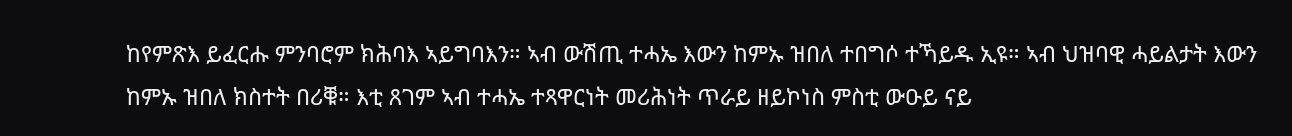ከየምጽእ ይፈርሑ ምንባሮም ክሕባእ ኣይግባእን። ኣብ ውሽጢ ተሓኤ እውን ከምኡ ዝበለ ተበግሶ ተኻይዱ ኢዩ። ኣብ ህዝባዊ ሓይልታት እውን ከምኡ ዝበለ ክስተት በሪቑ። እቲ ጸገም ኣብ ተሓኤ ተጻዋርነት መሪሕነት ጥራይ ዘይኮነስ ምስቲ ውዑይ ናይ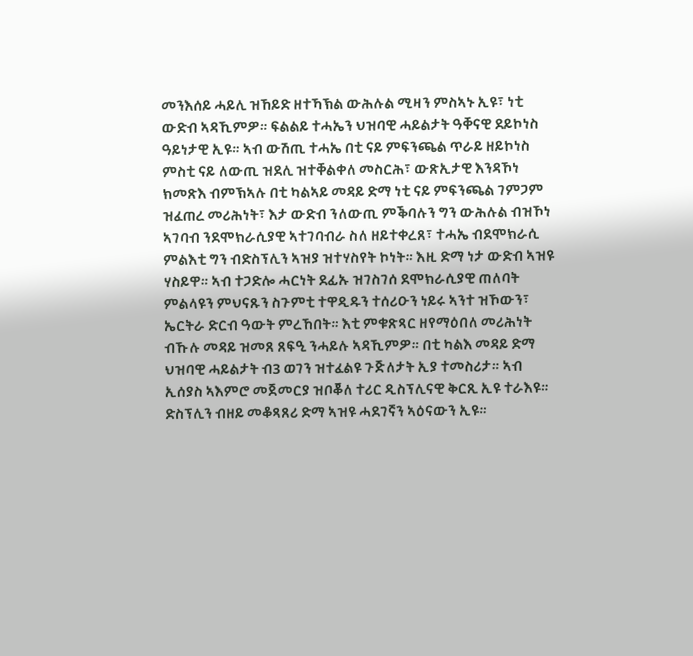መንእሰይ ሓይሊ ዝኸይድ ዘተኻኽል ውሕሉል ሚዛን ምስኣኑ ኢዩ፣ ነቲ ውድብ ኣዳኺምዎ። ፍልልይ ተሓኤን ህዝባዊ ሓይልታት ዓቐናዊ ደይኮነስ ዓይነታዊ ኢዩ። ኣብ ውሽጢ ተሓኤ በቲ ናይ ምፍንጫል ጥራይ ዘይኮነስ ምስቲ ናይ ለውጢ ዝደሊ ዝተቐልቀለ መስርሕ፣ ውጽኢታዊ እንዳኾነ ክመጽእ ብምኽኣሉ በቲ ካልኣይ መዳይ ድማ ነቲ ናይ ምፍንጫል ገምጋም ዝፈጠረ መሪሕነት፣ እታ ውድብ ንለውጢ ምቕባሉን ግን ውሕሉል ብዝኾነ ኣገባብ ንደሞክራሲያዊ ኣተገባብራ ስለ ዘይተቀረጸ፣ ተሓኤ ብደሞክራሲ ምልእቲ ግን ብድስፕሊን ኣዝያ ዝተሃስየት ኮነት። እዚ ድማ ነታ ውድብ ኣዝዩ ሃስይዋ። ኣብ ተጋድሎ ሓርነት ደፊኡ ዝገስገሰ ደሞክራሲያዊ ጠለባት ምልላዩን ምህናጹን ስጉምቲ ተዋዲዱን ተሰሪዑን ነይሩ ኣንተ ዝኾውን፣ ኤርትራ ድርብ ዓውት ምረኸበት። እቲ ምቁጽጻር ዘየማዕበለ መሪሕነት ብኹሉ መዳይ ዝመጸ ጸፍዒ ንሓይሉ ኣዳኺምዎ። በቲ ካልእ መዳይ ድማ ህዝባዊ ሓይልታት ብ3 ወገን ዝተፈልዩ ጉጅለታት ኢያ ተመስሪታ። ኣብ ኢሰያስ ኣእምሮ መጀመርያ ዝቦቖለ ተሪር ዲስፕሊናዊ ቅርጺ ኢዩ ተራእዩ። ድስፕሊን ብዘይ መቆጻጸሪ ድማ ኣዝዩ ሓደገኛን ኣዕናውን ኢዩ።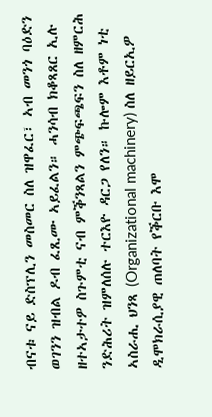ብናቱ ናይ ድስፕሊን መስመር ስለ ዝዋፈር፣ ኣብ መንጎ ባዕድን ወገንን ዝብል ዶብ ፈጺሙ ኣይፈልን። ሓንሳብ ክቆጻጸር ኢሉ ዘተኣታተዎ ስጉምቲ ናብ ምቕንጻልን ምጭፍጫፍን ስለ ዘምርሕ ንድሕሪት ዝምለሰሉ ተርእዮ ዳርጋ የለን። ኩሎም እቶም ነቲ ኣስራሒ ህንጻ (Organizational machinery) ስለ ዘይርኢዎ ዲሞክራሲያዊ ጠለባት የቕርቡ እሞ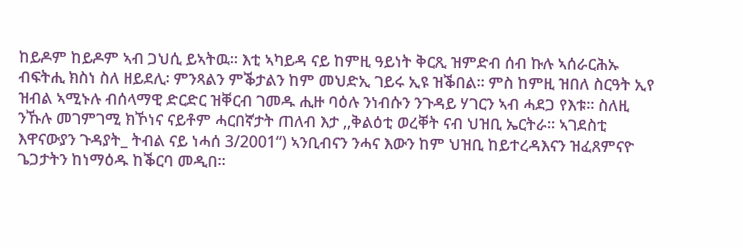ከይዶም ከይዶም ኣብ ጋህሲ ይኣትዉ። እቲ ኣካይዳ ናይ ከምዚ ዓይነት ቅርጺ ዝምድብ ሰብ ኩሉ ኣሰራርሕኡ ብፍትሒ ክስነ ስለ ዘይደሊ፡ ምንጻልን ምቕታልን ከም መህድኢ ገይሩ ኢዩ ዝቕበል። ምስ ከምዚ ዝበለ ስርዓት ኢየ ዝብል ኣሚኑሉ ብሰላማዊ ድርድር ዝቐርብ ገመዱ ሒዙ ባዕሉ ንነብሱን ንጉዳይ ሃገርን ኣብ ሓደጋ የእቱ። ስለዚ ንኹሉ መገምገሚ ክኾነና ናይቶም ሓርበኛታት ጠለብ እታ ,,ቅልዕቲ ወረቐት ናብ ህዝቢ ኤርትራ። ኣገደስቲ እዋናውያን ጉዳያት_ ትብል ናይ ነሓሰ 3/2001“) ኣንቢብናን ንሓና እውን ከም ህዝቢ ከይተረዳእናን ዝፈጸምናዮ ጌጋታትን ከነማዕዱ ከቕርባ መዲበ።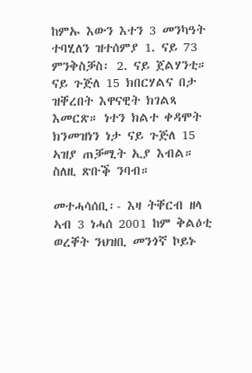ከምኡ እውን እተን 3 መንካዓት ተባሂለን ዝተሰምያ 1. ናይ 73 ምንቅስቓስ፡ 2. ናይ ጀልሃንቲ። ናይ ጉጅለ 15 ክበርሃልና በታ ዝቐረበት እዋናዊት ክገልጻ እመርጽ። ነተን ክልተ ቀዳሞት ክንመዝነን ነታ ናይ ጉጅለ 15 ኣዝያ ጠቓሚት ኢያ እብል። ስለዚ ጽቡቕ ንባብ።

መተሓሳሰቢ፡- እዛ ትቐርብ ዘላ ኣብ 3 ነሓሰ 2001 ከም ቅልዕቲ ወረቐት ንህዝቢ መንጎኛ ኮይኑ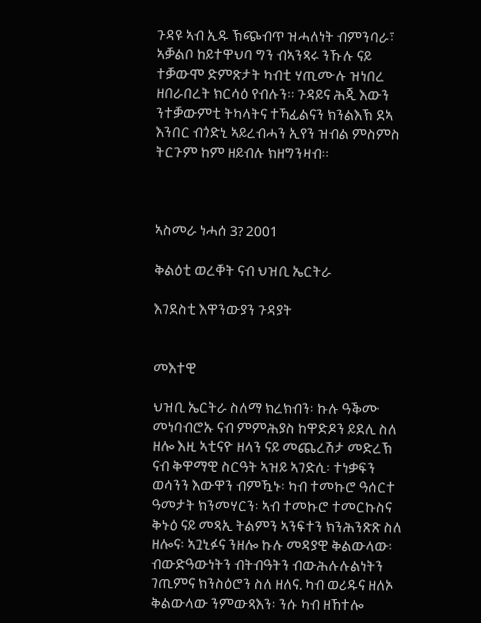ጉዳዩ ኣብ ኢዱ ኽጭብጥ ዝሓለነት ብምንባራ፣ ኣቓልቦ ከይተዋህባ ግን ብኣንጻሩ ንኹሉ ናይ ተቓውሞ ድምጽታት ካብቲ ሃጢሙሉ ዝነበረ ዘበራበረት ክርሳዕ የብሉን። ጉዳይና ሕጂ እውን ንተቓውምቲ ትካላትና ተኻፊልናን ክንልእኽ ደኣ እንበር ብጎድኒ ኣይረብሓን ኢየን ዝብል ምስምስ ትርጉም ከም ዘይብሉ ክዘግንዛብ።



ኣስመራ ነሓሰ 3? 2001

ቅልዕቲ ወረቐት ናብ ህዝቢ ኤርትራ

እገደስቲ እዋንውያን ጉዳያት


መእተዊ

ህዝቢ ኤርትራ ስለማ ክረክብን፡ ኩሉ ዓቕሙ መነባብሮኡ ናብ ምምሕያስ ከዋድዶን ይደሊ ስለ ዘሎ እዚ ኣቲናዮ ዘላን ናይ መጨረሽታ መድረኽ ናብ ቅዋማዊ ስርዓት ኣዝይ ኣገድሲ፡ ተነቃፍን ወሳንን እውዋን ብምዃኑ፡ ካብ ተመኩሮ ዓሰርተ ዓመታት ክንመሃርን፡ ኣብ ተመኩሮ ተመርኩስና ቅኑዕ ናይ መጻኢ ትልምን ኣንፍተን ክንሕንጽጽ ስለ ዘሎና፡ ኣጓኒፉና ንዘሎ ኩሉ መዳያዊ ቅልውላው፡ ብውድዓውነትን ብትብዓትን ብውሕሉሉልነትን ገጢምና ክንስዕሮን ስለ ዘለና. ካብ ወሪዱና ዘለኦ ቅልውላው ንምውጻእን፡ ንሱ ካብ ዘኸተሎ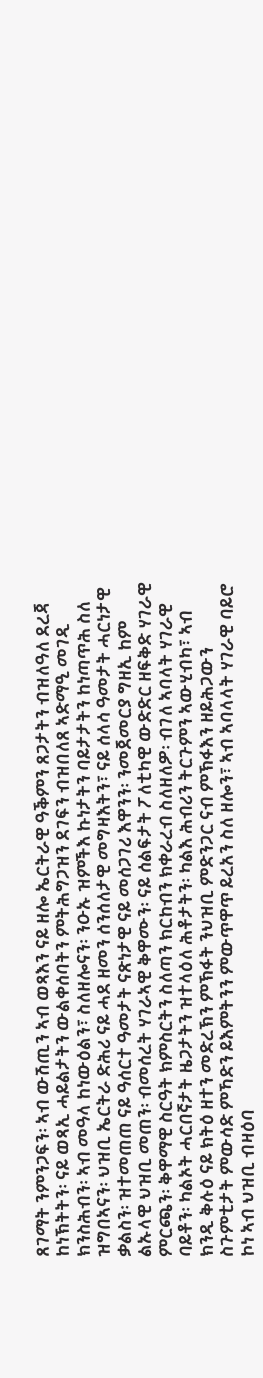ጸገማት ንምንጋፍን፡ ኣብ ውሽጢን ኣብ ወጻእን ናይ ዘሎ ኤርትራዊ ዓቕምን ጸጋታትን ብዝለዓለ ደረጃ ከነኽትትን፡ ናይ ወጻኢ ሓይልታትን ውልቀሰባትን ምትሕግጋዝን ደገፍን ብዝበለጸ ኣድማዒ መገዲ ክንስሕብን፡ ኣብ መዓላ ከነውዕልን፣ ስለዘሎናን፡ ንዑኡ ዝምችእ ኩነታትን ባይታታትን ከነጣጥሕ ስለ ዝግበኣናን፡ ህዝቢ ኤርትራ ድሕሪ ናይ ሓደ ዘመን ሰንሰለታዊ መግዛእትን፣ ናይ ሰላሳ ዓመታት ሓርነታዊ ቃልስን፡ ዝተመጠጠ ናይ ዓሰርተ ዓመታት ናጽነታዊ ናይ መሰጋገሪ እዋንን፡ ንመጀመርያ ግዘኢ ከም ልኡላዊ ህዝቢ መጠን፡ ብመሰረት ሃገራኣዊ ቅዋሙን፡ ናይ ሰልፍታት ፖለቲካዊ ውድድር ዘፍቅድ ሃገራዊ ምርጫን፡ ቅዋማዊ ስርዓት ክምስርትን ስለጣን ክርከብን ክቀራረብ ስለዘለዎ፡ ብገለ ኣባላት ሃገራዊ ባይቶን፡ ካልኦት ሓርበኛታት ዜጋታትን ዝተላዕለ ሕቶታትን፡ ካልእ ሕብሪን ትርጉምን ኣውሂብካ፣ ኣብ ክንዲ ቅሉዕ ናይ ክትዕ ዘተን መድረኽን ምኽፋት ንህዝቢ ምድንጋር ናብ ምኽፋእን ዘይሕጋውን ስጉምቲታት ምውሳድ ምኻድን ይእምትንን ምውጥዋጥ ይረአን ስለ ዘሎን፣ ኣብ ኣባላላት ሃገራዊ ባይሮ ኮነ ኣብ ህዝቢ ብዛዕባ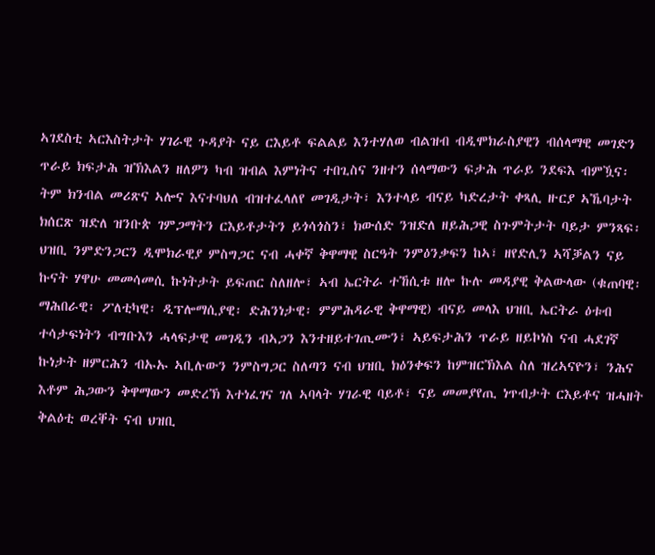ኣገደስቲ ኣርእስትታት ሃገራዊ ጉዳያት ናይ ርእይቶ ፍልልይ እንተሃለወ ብልዝብ ብዲሞክራስያዊን ብሰላማዊ መገድን ጥራይ ክፍታሕ ዝኽእልን ዘለዎን ካብ ዝብል እምነትና ተበጊስና ንዘተን ሰላማውን ፍታሕ ጥራይ ንደፍእ ብምዃና፡ ትም ክንብል መሪጽና ኣሎና እናተባህለ ብዝተፈላለየ መገዲታት፣ እንተላይ ብናይ ካድረታት ቀጻሊ ዙርያ ኣኼባታት ክሰርጽ ዝድለ ዝንቡጵ ገምጋማትን ርእይቶታትን ይጎሳጎስን፣ ክውሰድ ንዝድለ ዘይሕጋዊ ስጉምትታት ባይታ ምንጻፍ፡ ህዝቢ ንምድንጋርን ዲሞክራዊያ ምስግጋር ናብ ሓቀኛ ቅዋማዊ ስርዓት ንምዕንቃፍን ከኣ፣ ዘየድሊን ኣሻቓልን ናይ ኩናት ሃዋሁ መመሳመሲ ኩነትታት ይፍጠር ስለዘሎ፣ ኣብ ኤርትራ ተኸሲቱ ዘሎ ኩሉ መዳያዊ ቅልውላው (ቁጠባዊ፡ ማሕበራዊ፡ ፖለቲካዊ፡ ዲፕሎማሲያዊ፡ ድሕንነታዊ፡ ምምሕዳራዊ ቅዋማዊ) ብናይ መላእ ህዝቢ ኤርትራ ዕቱብ ተሳታፍነትን ብግቡእን ሓላፍታዊ መገዲን ብኣጋን እንተዘይተገጢሙን፣ ኣይፍታሕን ጥራይ ዘይኮነስ ናብ ሓደገኛ ኩነታት ዘምርሕን ብኡኡ ኣቢሉውን ንምስግጋር ስለጣን ናብ ህዝቢ ክዕንቀፍን ከምዝርኽእል ስለ ዝረኣናዮን፣ ንሕና እቶም ሕጋውን ቅዋማውን መድረኽ እተነፈገና ገለ ኣባላት ሃገራዊ ባይቶ፣ ናይ መመያየጢ ነጥብታት ርእይቶና ዝሓዘት ቅልዕቲ ወረቐት ናብ ህዝቢ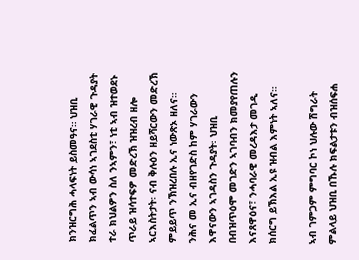ክንዝርግሕ ሓላፍነት ይስመዓና። ህዝቢ ክፈልጥን ኣብ ውሳነ ኣገደስቲ ሃገራዊ ጉዳያት ተራ ክህልዎን ስለ ንኣምን፣ ነቲ ኣብ ዝተወደኑ ጥራይ ዝሳተፍዎ መድረኽ ዝዝረብ ዘሎ ኣርእስትታት፡ ናብ ቅሉዕን ዘይሻርውን መድረኽ ምይይጥ ንኽዝረበሉ ኢና ነውጽኦ ዘለና። ንሕና መ ኢና ብዘየገድስ ከም ሃገራውን እዋናውን ኣገዳስን ጉዳያት፡ ህዝቢ በብዝጥዕሞ መገድን ኣገባብን ክመያየጠሉን እናጸዋዕና፣ ንሓባራዊ መረዳእታ መገዲ ክሰርግ ይኽእል ኢዩ ዝብል እምነት ኣለና።

ኣብ ገምጋም ምግባር ኮነ ህሉው ሽግራት ምልላይ ህዝቢ በኹሉ ክፍልታቱን ብዝሰፍሐ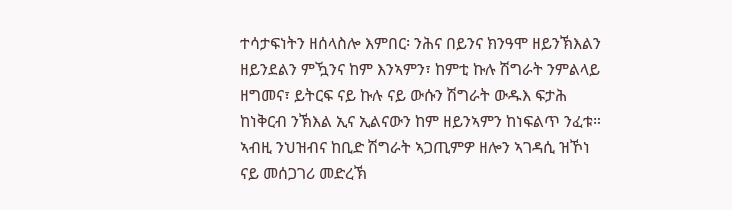ተሳታፍነትን ዘሰላስሎ እምበር፡ ንሕና በይንና ክንዓሞ ዘይንኽእልን ዘይንደልን ምዃንና ከም እንኣምን፣ ከምቲ ኩሉ ሽግራት ንምልላይ ዘግመና፣ ይትርፍ ናይ ኩሉ ናይ ውሱን ሽግራት ውዱእ ፍታሕ ከነቅርብ ንኽእል ኢና ኢልናውን ከም ዘይንኣምን ከነፍልጥ ንፈቱ። ኣብዚ ንህዝብና ከቢድ ሽግራት ኣጋጢምዎ ዘሎን ኣገዳሲ ዝኾነ ናይ መሰጋገሪ መድረኽ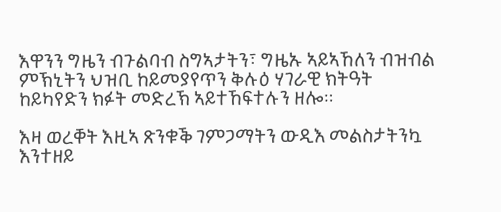እዋንን ግዜን ብጉልባብ ስግኣታትን፣ ግዜኡ ኣይኣኸለን ብዝብል ምኽኒትን ህዝቢ ከይመያየጥን ቅሉዕ ሃገራዊ ክትዓት ከይካየድን ክፉት መድረኽ ኣይተኸፍተሉን ዘሎ።

እዛ ወረቐት እዚኣ ጽንቁቕ ገምጋማትን ውዲእ መልስታትንኳ እንተዘይ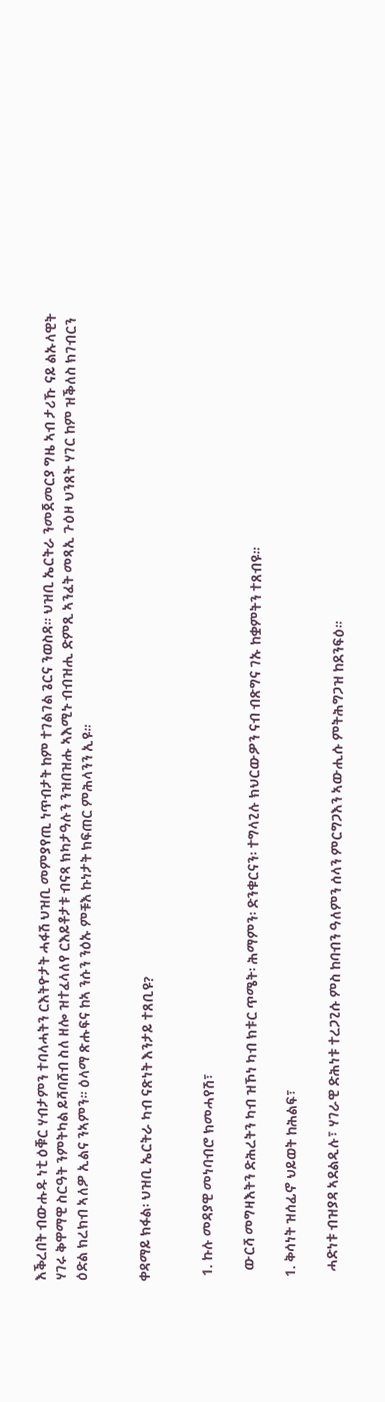እቕረበት ብውሑዱ ነቲ ዕቑር ሃብታምን ተባላሓትን ርእትዮታት ሓፋሽ ህዝቢ መምያየጢ ነጥብታት ከም ተገልገል ጌርና ንወስዳ። ህዝቢ ኤርትራ ንመጀመርያ ግዜ ኣብ ታሪኹ ናይ ልኡላዊት ሃገሩ ቅዋማዊ ስርዓት ንምትካል ይሻባሸብ ስለ ዘሎ ዝተፈላለየ ርእይቶታቱ ብናጻ ክካታዓሉን ንዝበዝሑ ኣእሚኑ ብብዝሒ ድምጺ ኣንፈት መጻኢ ጉዕዞ ህንጸት ሃገር ከም ዝቕለስ ክገብርን ዕድል ክረክብ ኣለዎ ኢልና ንኣምን። ዕላማ ጽሑፍና ከኣ ንሱን ንዕኡ ምቹእ ኩነታት ክፍጠር ምሕላንን ኢዩ።


ቀዳማይ ክፋል፡ ህዝቢ ኤርትራ ካብ ናጽነት እንታይ ተጸቢዩ?


  1. ኩሉ መዳያዊ መነባብሮ ክመሓየሽ፣

    ውርሻ መግዛእትን ድሕረትን ካብ ዝኾነ ካብ ክቱር ጥሜት፡ ሕማምን፡ ድንቁርናን፡ ተግላጊሉ ክህርውዎን ናብ ብጽግና ገኡ ከቋምትን ተጸብዩ።

  1. ቅሳነት ዝሰፊኖ ህይወት ከሕልፍ፣

    ሓድነቱ ብዝያዳ ኣደልዲሉ፣ ሃገራዊ ድሕነቱ ተረጋጊሱ ምስ ከባብን ዓለምን ሰላን ምርግጋእን ኣውሒሱ ምትሕግጋዝ ከደንፍዕ።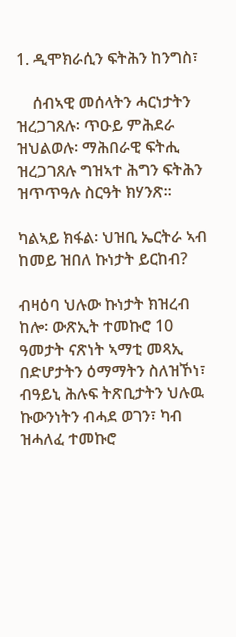1. ዲሞክራሲን ፍትሕን ከንግስ፣

    ሰብኣዊ መሰላትን ሓርነታትን ዝረጋገጸሉ፡ ጥዑይ ምሕደራ ዝህልወሉ፡ ማሕበራዊ ፍትሒ ዝረጋገጸሉ ግዝኣተ ሕግን ፍትሕን ዝጥጥዓሉ ስርዓት ክሃንጽ።

ካልኣይ ክፋል፡ ህዝቢ ኤርትራ ኣብ ከመይ ዝበለ ኩነታት ይርከብ?

ብዛዕባ ህሉው ኩነታት ክዝረብ ከሎ፡ ውጽኢት ተመኩሮ 10 ዓመታት ናጽነት ኣማቲ መጻኢ በድሆታትን ዕማማትን ስለዝኾነ፣ ብዓይኒ ሕሉፍ ትጽቢታትን ህሉዉ ኩውንነትን ብሓደ ወገን፣ ካብ ዝሓለፈ ተመኩሮ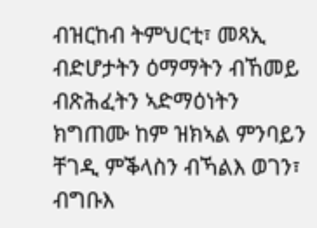ብዝርከብ ትምህርቲ፣ መጻኢ ብድሆታትን ዕማማትን ብኸመይ ብጽሕፈትን ኣድማዕነትን ክግጠሙ ከም ዝክኣል ምንባይን ቸገዲ ምቕላስን ብኻልእ ወገን፣ ብግቡእ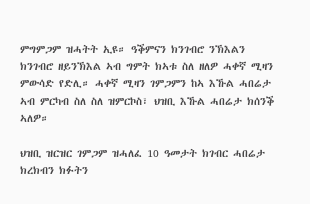ምግምጋም ዝሓትት ኢዩ። ዓቕምናን ክንገብሮ ንኽእልን ክንገብሮ ዘይንኽእል ኣብ ግምት ክኣቱ ስለ ዘለዎ ሓቀኛ ሚዛን ምውሳድ የድሊ። ሓቀኛ ሚዛን ገምጋምን ከኣ እኹል ሓበሬታ ኣብ ምርካብ ስለ ስለ ዝምርኮስ፣ ህዝቢ እኹል ሓበሬታ ክሰንቕ ኣለዎ።

ህዝቢ ዝርዝር ገምጋም ዝሓለፈ 10 ዓመታት ክገብር ሓበሬታ ክረክብን ክፉትን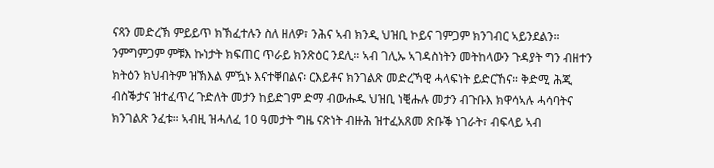ናጻን መድረኽ ምይይጥ ክኽፈተሉን ስለ ዘለዎ፣ ንሕና ኣብ ክንዲ ህዝቢ ኮይና ገምጋም ክንገብር ኣይንደልን። ንምግምጋም ምቹእ ኩነታት ክፍጠር ጥራይ ክንጽዕር ንደሊ። ኣብ ገሊኡ ኣገዳስነትን መትከላውን ጉዳያት ግን ብዘተን ክትዕን ክህብትም ዝኽእል ምዃኑ እናተቐበልና፡ ርእይቶና ክንገልጽ መድረኻዊ ሓላፍነት ይድርኸና። ቅድሚ ሕጂ ብስቕታና ዝተፈጥረ ጉድለት መታን ከይድገም ድማ ብውሑዱ ህዝቢ ነቒሑሉ መታን ብጉቡእ ክዋሳኣሉ ሓሳባትና ክንገልጽ ንፈቱ። ኣብዚ ዝሓለፈ 10 ዓመታት ግዜ ናጽነት ብዙሕ ዝተፈአጸመ ጽቡቕ ነገራት፣ ብፍላይ ኣብ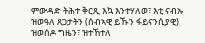ምውዳድ ትሕተ ቅርጺ እኳ እንተሃለወ፣ እቲ ናብኡ ዝወዓለ ጸጋታትን (ሰብኣዊ ይኹን ፋይናንሲያዊ) ዝወሰዶ ግዜን፣ ዝተኸተለ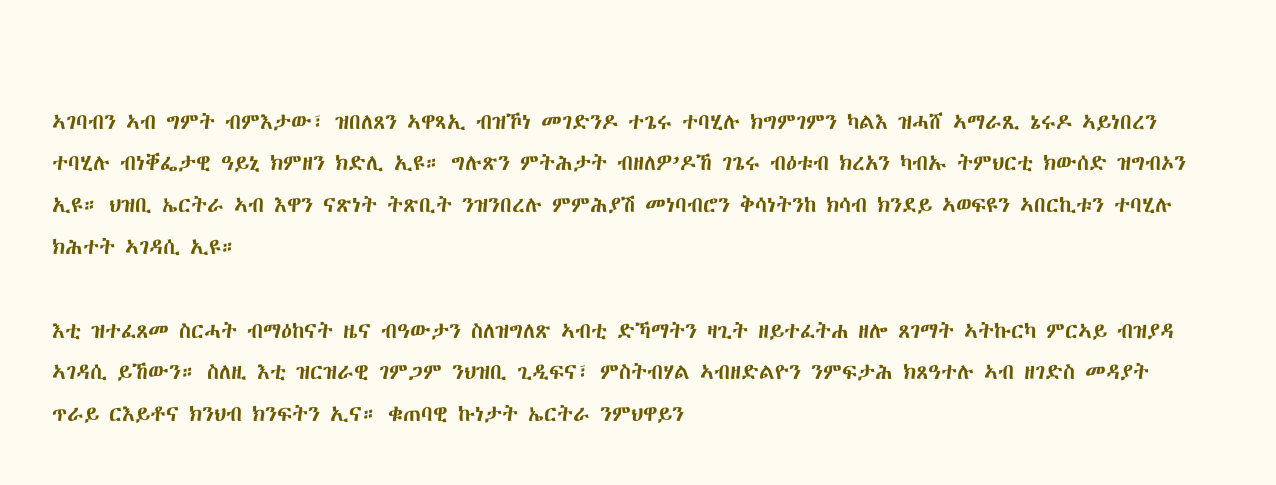ኣገባብን ኣብ ግምት ብምእታው፣ ዝበለጸን ኣዋጻኢ ብዝኾነ መገድንዶ ተጌሩ ተባሂሉ ክግምገምን ካልእ ዝሓሸ ኣማራጺ ኔሩዶ ኣይነበረን ተባሂሉ ብነቐፌታዊ ዓይኒ ክምዘን ክድሊ ኢዩ። ግሉጽን ምትሕታት ብዘለዎ’ዶኸ ገጌሩ ብዕቱብ ክረአን ካብኡ ትምህርቲ ክውሰድ ዝግብኦን ኢዩ። ህዝቢ ኤርትራ ኣብ እዋን ናጽነት ትጽቢት ንዝንበረሉ ምምሕያሽ መነባብሮን ቅሳነትንከ ክሳብ ክንደይ ኣወፍዩን ኣበርኪቱን ተባሂሉ ክሕተት ኣገዳሲ ኢዩ።

እቲ ዝተፈጸመ ስርሓት ብማዕከናት ዜና ብዓውታን ስለዝግለጽ ኣብቲ ድኻማትን ዛጊት ዘይተፈትሐ ዘሎ ጸገማት ኣትኩርካ ምርኣይ ብዝያዳ ኣገዳሲ ይኸውን። ስለዚ እቲ ዝርዝራዊ ገምጋም ንህዝቢ ጊዲፍና፣ ምስትብሃል ኣብዘድልዮን ንምፍታሕ ክጸዓተሉ ኣብ ዘገድስ መዳያት ጥራይ ርእይቶና ክንህብ ክንፍትን ኢና። ቁጠባዊ ኩነታት ኤርትራ ንምህዋይን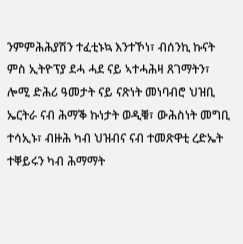ንምምሕሕያሽን ተፈቲኑኳ እንተኾነ፣ ብሰንኪ ኩናት ምስ ኢትዮፕያ ደሓ ሓደ ናይ ኣተሓሕዛ ጸገማትን፣ ሎሚ ድሕሪ ዓመታት ናይ ናጽነት መነባብሮ ህዝቢ ኤርትራ ናብ ሕማቕ ኩነታት ወዲቑ፣ ውሕስነት መግቢ ተሳኢኑ፣ ብዙሕ ካብ ህዝብና ናብ ተመጽዋቲ ረድኤት ተቐይሩን ካብ ሕማማት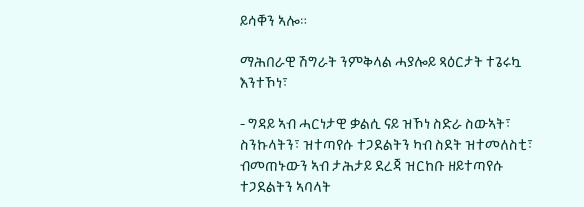ይሳቐን ኣሎ።

ማሕበራዊ ሽግራት ንምቅላል ሓያሎይ ጻዕርታት ተጌሩኳ እንተኾነ፣

- ግዳይ ኣብ ሓርነታዊ ቃልሲ ናይ ዝኾነ ስድራ ስውኣት፣ ስንኩላትን፣ ዝተጣየሱ ተጋደልትን ካብ ስደት ዝተመለስቲ፣ ብመጠኑውን ኣብ ታሕታይ ደረጃ ዝርከቡ ዘይተጣየሱ ተጋደልትን ኣባላት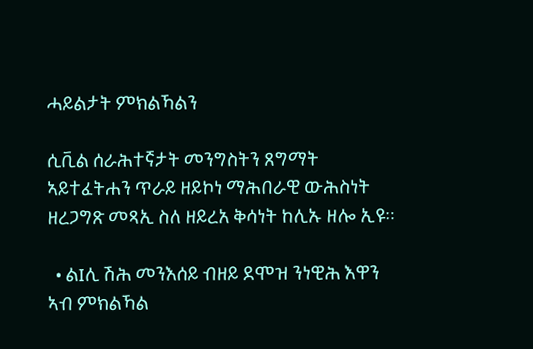ሓይልታት ምክልኻልን

ሲቪል ሰራሕተኛታት መንግስትን ጸግማት ኣይተፈትሐን ጥራይ ዘይኮነ ማሕበራዊ ውሕስነት ዘረጋግጽ መጻኢ ስለ ዘይረአ ቅሳነት ከሊኡ ዘሎ ኢዩ።

  • ልIሊ ሽሕ መንእሰይ ብዘይ ደሞዝ ንነዊሕ እዋን ኣብ ምክልኻል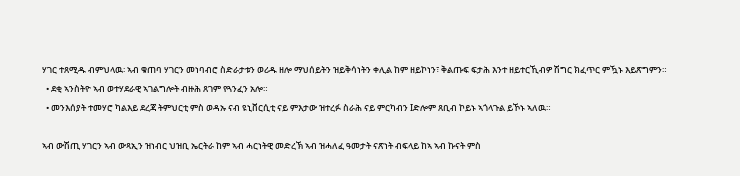ሃገር ተጸሚዱ ብምህላዉ፡ ኣብ ቁጠባ ሃገርን መነባብሮ ስድራታቱን ወሪዱ ዘሎ ማህሰይትን ዝይቅሳነትን ቀሊል ከም ዘይኮነን፣ ቅልጡፍ ፍታሕ እንተ ዘይተርኺብዎ ሽግር ክፈጥር ምዃኑ እይጽግምን።
  • ደቂ ኣንስትዮ ኣብ ወተሃደራዊ ኣገልግሎት ብዙሕ ጸገም የጓንፈን አሎ።
  • መንእሰያት ተመሃሮ ካልእይ ደረጃ ትምህርቲ ምስ ወዳኡ ናብ ዩኒቨርሲቲ ናይ ምእታው ዝተረፉ ስራሕ ናይ ምርካብን Iድሎም ጸቢብ ኮይኑ ኣጎላጉል ይኾኑ ኣለዉ።

ኣብ ውሽጢ ሃገርን ኣብ ውጻኢን ዝነብር ህዝቢ ኤርትራ ከም ኣብ ሓርነትዊ መድረኽ ኣብ ዝሓለፈ ዓመታት ናጽነት ብፍላይ ከኣ ኣብ ኩናት ምስ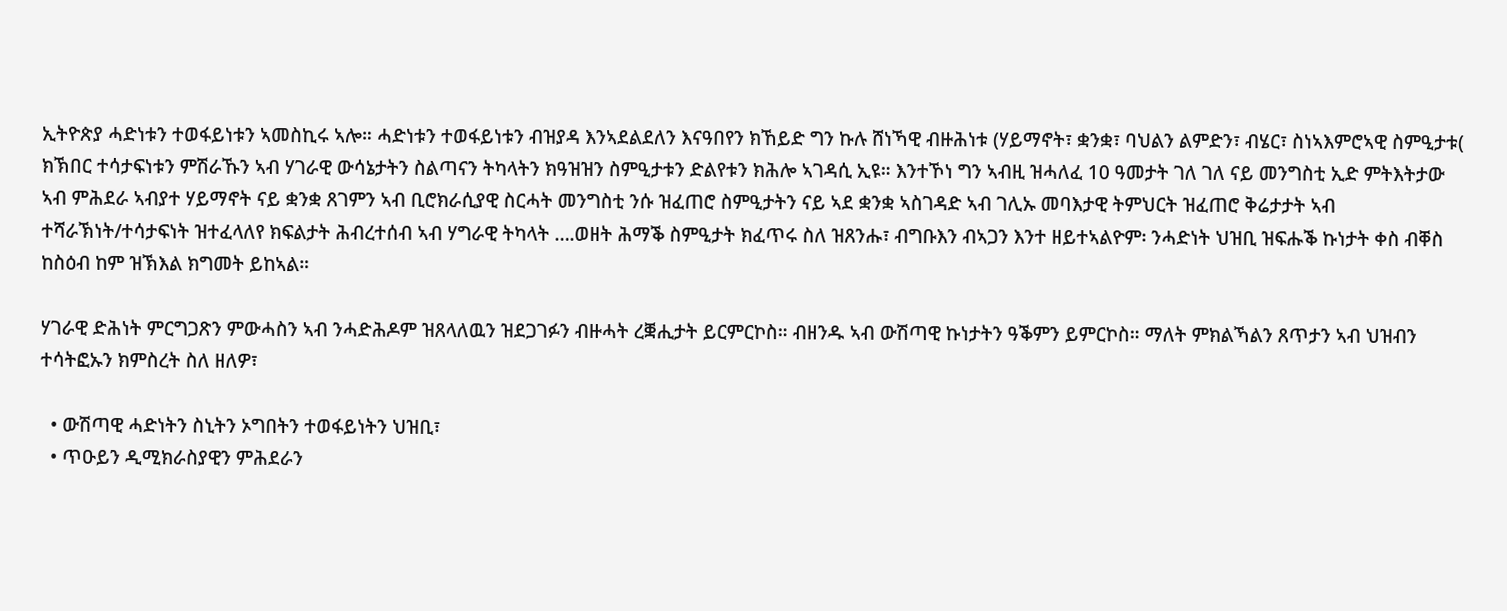ኢትዮጵያ ሓድነቱን ተወፋይነቱን ኣመስኪሩ ኣሎ። ሓድነቱን ተወፋይነቱን ብዝያዳ እንኣደልደለን እናዓበየን ክኸይድ ግን ኩሉ ሸነኻዊ ብዙሕነቱ (ሃይማኖት፣ ቋንቋ፣ ባህልን ልምድን፣ ብሄር፣ ስነኣእምሮኣዊ ስምዒታቱ( ክኽበር ተሳታፍነቱን ምሽራኹን ኣብ ሃገራዊ ውሳኔታትን ስልጣናን ትካላትን ክዓዝዝን ስምዒታቱን ድልየቱን ክሕሎ ኣገዳሲ ኢዩ። እንተኾነ ግን ኣብዚ ዝሓለፈ 10 ዓመታት ገለ ገለ ናይ መንግስቲ ኢድ ምትእትታው ኣብ ምሕደራ ኣብያተ ሃይማኖት ናይ ቋንቋ ጸገምን ኣብ ቢሮክራሲያዊ ስርሓት መንግስቲ ንሱ ዝፈጠሮ ስምዒታትን ናይ ኣደ ቋንቋ ኣስገዳድ ኣብ ገሊኡ መባእታዊ ትምህርት ዝፈጠሮ ቅሬታታት ኣብ ተሻራኽነት/ተሳታፍነት ዝተፈላለየ ክፍልታት ሕብረተሰብ ኣብ ሃግራዊ ትካላት ….ወዘት ሕማቕ ስምዒታት ክፈጥሩ ስለ ዝጸንሑ፣ ብግቡእን ብኣጋን እንተ ዘይተኣልዮም፡ ንሓድነት ህዝቢ ዝፍሑቕ ኩነታት ቀስ ብቐስ ከስዕብ ከም ዝኽእል ክግመት ይከኣል።

ሃገራዊ ድሕነት ምርግጋጽን ምውሓስን ኣብ ንሓድሕዶም ዝጸላለዉን ዝደጋገፉን ብዙሓት ረቛሒታት ይርምርኮስ። ብዘንዱ ኣብ ውሽጣዊ ኩነታትን ዓቕምን ይምርኮስ። ማለት ምክልኻልን ጸጥታን ኣብ ህዝብን ተሳትፎኡን ክምስረት ስለ ዘለዎ፣

  • ውሽጣዊ ሓድነትን ስኒትን ኦግበትን ተወፋይነትን ህዝቢ፣
  • ጥዑይን ዲሚክራስያዊን ምሕደራን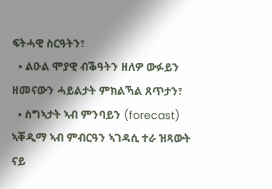ፍትሓዊ ስርዓትን፣
  • ልዑል ሞያዊ ብቕዓትን ዘለዎ ውፉይን ዘመናውን ሓይልታት ምክልኻል ጸጥታን፣
  • ስግኣታት ኣብ ምንባይን (forecast) ኣቐዲማ ኣብ ምብርዓን ኣገዳሲ ተራ ዝጻውት ናይ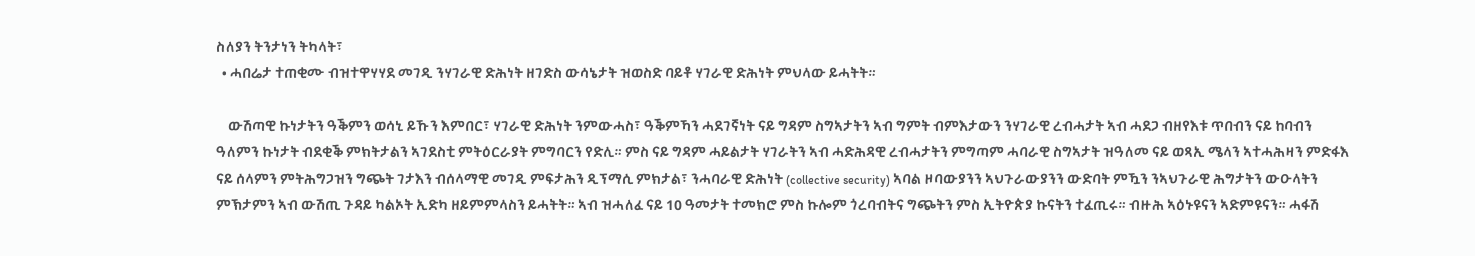ስለያን ትንታነን ትካላት፣
  • ሓበሬታ ተጠቂሙ ብዝተዋሃሃደ መገዲ ንሃገራዊ ድሕነት ዘገድስ ውሳኔታት ዝወስድ ባይቶ ሃገራዊ ድሕነት ምህላው ይሓትት።

    ውሽጣዊ ኩነታትን ዓቕምን ወሳኒ ይኹን እምበር፣ ሃገራዊ ድሕነት ንምውሓስ፣ ዓቕምኻን ሓደገኛነት ናይ ግዳም ስግኣታትን ኣብ ግምት ብምእታውን ንሃገራዊ ረብሓታት ኣብ ሓደጋ ብዘየእቱ ጥበብን ናይ ከባብን ዓለምን ኩነታት ብደቂቕ ምክትታልን ኣገደስቲ ምትዕርራያት ምግባርን የድሊ። ምስ ናይ ግዳም ሓይልታት ሃገራትን ኣብ ሓድሕዳዊ ረብሓታትን ምግጣም ሓባራዊ ስግኣታት ዝዓለመ ናይ ወጻኢ ሜላን ኣተሓሕዛን ምድፋእ ናይ ሰላምን ምትሕግጋዝን ግጭት ገታእን ብሰላማዊ መገዲ ምፍታሕን ዲፕማሲ ምክታል፣ ንሓባራዊ ድሕነት (collective security) ኣባል ዞባውያንን ኣህጉራውያንን ውድባት ምዃን ንኣህጉራዊ ሕግታትን ውዑላትን ምኽታምን ኣብ ውሽጢ ጉዳይ ካልኦት ኢድካ ዘይምምላስን ይሓትት። ኣብ ዝሓለፈ ናይ 10 ዓመታት ተመክሮ ምስ ኩሎም ጎረባብትና ግጭትን ምስ ኢትዮጵያ ኩናትን ተፈጢሩ። ብዙሕ ኣዕኑዩናን ኣድምዩናን። ሓፋሽ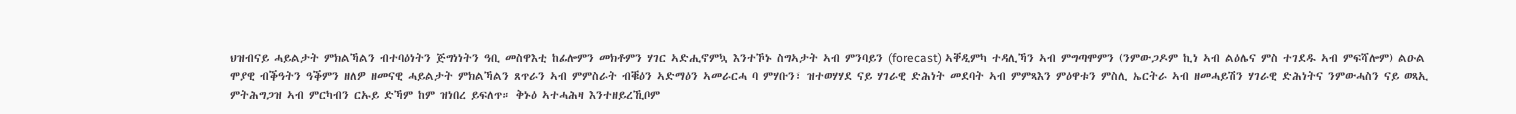ህዝብናይ ሓይልታት ምክልኻልን ብተባዕነትን ጅግነነትን ዓቢ መስዋእቲ ከፊሎምን መክቶምን ሃገር ኣድሒኖምኳ እንተኾኑ ስግኣታት ኣብ ምንባይን (forecast) ኣቐዲምካ ተዳሊኻን ኣብ ምግጣሞምን (ንምውጋዶም ኪነ ኣብ ልዕሌና ምስ ተገደዱ ኣብ ምፍሻሎም) ልዑል ሞያዊ ብቕዓትን ዓቕምን ዘለዎ ዘመናዊ ሓይልታት ምክልኻልን ጸጥራን ኣብ ምምስራት ብቑዕን ኣድማዕን ኣመራርሓ ባ ምሃቡን፣ ዝተወሃሃደ ናይ ሃገራዊ ድሕነት መደባት ኣብ ምምጻእን ምዕዋቱን ምስሊ ኤርትራ ኣብ ዘመሓይሽን ሃገራዊ ድሕነትና ንምውሓስን ናይ ወጻኢ ምትሕግጋዝ ኣብ ምርካብን ርኡይ ድኻም ከም ዝነበረ ይፍለጥ። ቅኑዕ ኣተሓሕዛ እንተዘይረኺቦም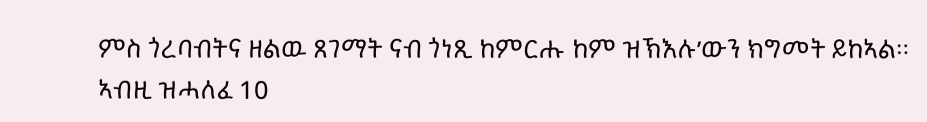ምስ ጎረባብትና ዘልዉ ጸገማት ናብ ጎነጺ ከምርሑ ከም ዝኽእሉ’ውን ክግመት ይከኣል። ኣብዚ ዝሓለፈ 10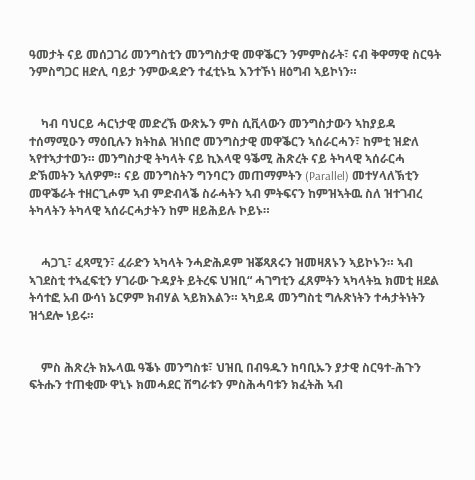ዓመታት ናይ መሰጋገሪ መንግስቲን መንግስታዊ መዋቕርን ንምምስራት፣ ናብ ቅዋማዊ ስርዓት ንምስግጋር ዘድሊ ባይታ ንምውዳድን ተፈቲኑኳ እንተኾነ ዘዕግብ ኣይኮነን።


    ካብ ባህርይ ሓርነታዊ መድረኽ ውጽኡን ምስ ሲቪላውን መንግስታውን ኣከያይዳ ተሰማሚዑን ማዕቢሉን ክትከል ዝነበሮ መንግስታዊ መዋቕርን ኣሰራርሓን፣ ከምቲ ዝድለ ኣየተኣታተወን። መንግስታዊ ትካላት ናይ ኪእላዊ ዓቕሚ ሕጽረት ናይ ትካላዊ ኣሰራርሓ ድኽመትን ኣለዎም። ናይ መንግስትን ግንባርን መጠማምትን (Parallel) መተሃላለኽቲን መዋቕራት ተዘርጊሖም ኣብ ምድብላቕ ስራሓትን ኣብ ምትፍናን ከምዝኣትዉ ስለ ዝተገብረ ትካላትን ትካላዊ ኣሰራርሓታትን ከም ዘይሕይሉ ኮይኑ።


    ሓጋጊ፣ ፈጻሚን፣ ፈራድን ኣካላት ንሓድሕዶም ዝቖጻጸሩን ዝመዛጸኑን ኣይኮኑን። ኣብ ኣገደስቲ ተኣፈፍቲን ሃገራው ጉዳያት ይትረፍ ህዝቢ“ ሓገግቲን ፈጸምትን ኣካላትኳ ክመቲ ዘደል ትሳተፎ አብ ውሳነ ኔርዎም ክብሃል ኣይክእልን። ኣካይዳ መንግስቲ ግሉጽነትን ተሓታትነትን ዝጎደሎ ነይሩ።


    ምስ ሕጽረት ክኡላዉ ዓቕኑ መንግስቱ፣ ህዝቢ በብዓዱን ከባቢኡን ያታዊ ስርዓተ-ሕጉን ፍትሑን ተጠቂሙ ዋኒኑ ክመሓደር ሽግራቱን ምስሕሓባቱን ክፈትሕ ኣብ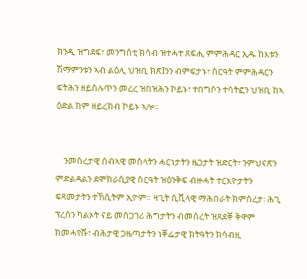ክንዲ ዝግደፍ፣ መንግስቲ ክሳብ ዝተሓተ ጸፍሒ ምምሕዳር ኢዱ ከእቱን ሽማምንቱን ኣብ ልዕሊ ህዝቢ ክጽIንን ብምፍታኑ፣ ስርዓት ምምሕዳርን ፍትሕን ዘይስሉጥን መረረ ዝበዝሕን ኮይኑ፣ ተበግሶን ተሳትፎን ህዝቢ ከኣ ዕድል ከም ዘይረክብ ኮይኑ ኣሎ።


    ንመሰረታዊ ሰብኣዊ መሰላትን ሓርነታትን ዜጋታት ዝድርት፣ ንምህናጽን ምድልዳልን ደሞክራሲያዊ ስርዓት ዝዕንቅፍ ብዙሓት ተርእዮታትን ፍጻመታትን ተኸሲትም ኢዮም። ዛጊት ሲቪላዊ ማሕበራት ክምስረታ፡ ሕጊ ፕረስን ካልኦት ናይ መሰጋገሪ ሕግታትን ብመሰረት ዝጸደቐ ቅዋም ክመሓየሹ፣ ብሕታዊ ጋዜጣታትን ነቐፌታዊ ክትዓትን ክሳብዚ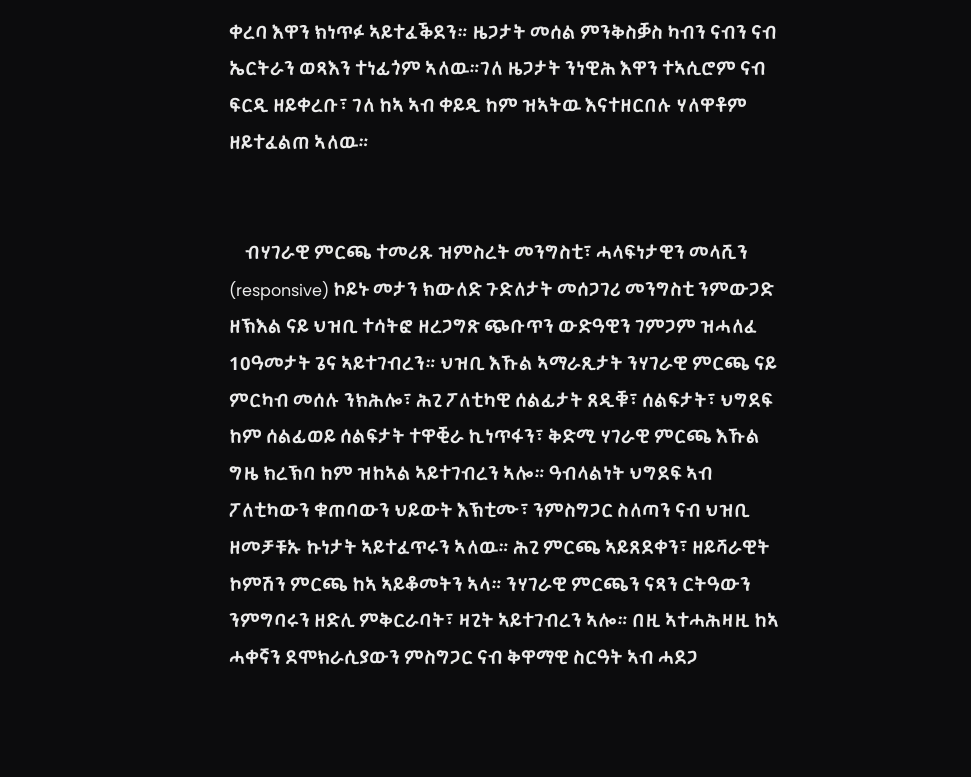ቀረባ እዋን ክነጥፉ ኣይተፈቕደን። ዜጋታት መሰል ምንቅስቓስ ካብን ናብን ናብ ኤርትራን ወጻእን ተነፊጎም ኣለዉ።ገለ ዜጋታት ንነዊሕ እዋን ተኣሲሮም ናብ ፍርዲ ዘይቀረቡ፣ ገለ ከኣ ኣብ ቀይዲ ከም ዝኣትዉ እናተዘርበሉ ሃለዋቶም ዘይተፈልጠ ኣለዉ።


    ብሃገራዊ ምርጫ ተመሪጹ ዝምስረት መንግስቲ፣ ሓላፍነታዊን መላሺን (responsive) ኮይኑ መታን ክውለድ ጉድለታት መሰጋገሪ መንግስቲ ንምውጋድ ዘኽእል ናይ ህዝቢ ተሳትፎ ዘረጋግጽ ጭቡጥን ውድዓዊን ገምጋም ዝሓለፈ 10ዓመታት ጌና ኣይተገብረን። ህዝቢ እኹል ኣማራጺታት ንሃገራዊ ምርጫ ናይ ምርካብ መሰሉ ንክሕሎ፣ ሕጊ ፖለቲካዊ ሰልፊታት ጸዲቑ፣ ሰልፍታት፣ ህግደፍ ከም ሰልፊወይ ሰልፍታት ተዋቒራ ኪነጥፋን፣ ቅድሚ ሃገራዊ ምርጫ እኹል ግዜ ክረኽባ ከም ዝከኣል ኣይተገብረን ኣሎ። ዓብላልነት ህግደፍ ኣብ ፖለቲካውን ቁጠባውን ህይውት እኽቲሙ፣ ንምስግጋር ስለጣን ናብ ህዝቢ ዘመቻቹኡ ኩነታት ኣይተፈጥሩን ኣለዉ። ሕጊ ምርጫ ኣይጸደቀን፣ ዘይሻራዊት ኮምሽን ምርጫ ከኣ ኣይቆመትን ኣላ። ንሃገራዊ ምርጫን ናጻን ርትዓውን ንምግባሩን ዘድሊ ምቅርራባት፣ ዛጊት ኣይተገብረን ኣሎ። በዚ ኣተሓሕዛዚ ከኣ ሓቀኛን ደሞክራሲያውን ምስግጋር ናብ ቅዋማዊ ስርዓት ኣብ ሓደጋ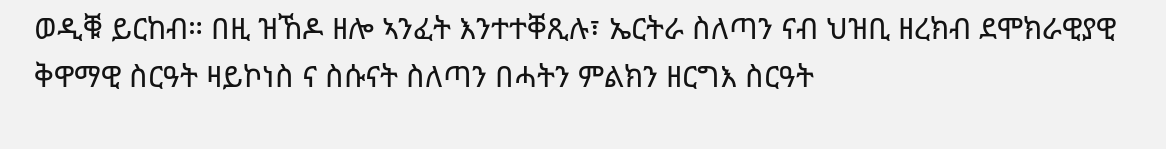ወዲቑ ይርከብ። በዚ ዝኸዶ ዘሎ ኣንፈት እንተተቐጺሉ፣ ኤርትራ ስለጣን ናብ ህዝቢ ዘረክብ ደሞክራዊያዊ ቅዋማዊ ስርዓት ዛይኮነስ ና ስሱናት ስለጣን በሓትን ምልክን ዘርግእ ስርዓት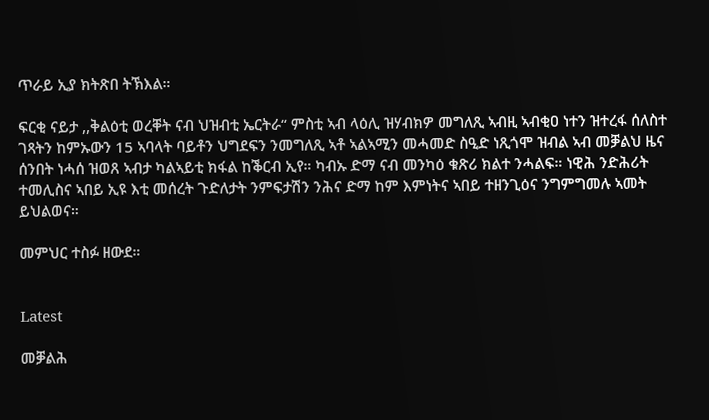ጥራይ ኢያ ክትጽበ ትኽእል።

ፍርቂ ናይታ ,,ቅልዕቲ ወረቐት ናብ ህዝብቲ ኤርትራ“ ምስቲ ኣብ ላዕሊ ዝሃብክዎ መግለጺ ኣብዚ ኣብቂዐ ነተን ዝተረፋ ሰለስተ ገጻትን ከምኡውን 15 ኣባላት ባይቶን ህግደፍን ንመግለጺ ኣቶ ኣልኣሚን መሓመድ ስዒድ ነጺጎሞ ዝብል ኣብ መቓልህ ዜና ሰንበት ነሓሰ ዝወጸ ኣብታ ካልኣይቲ ክፋል ከቕርብ ኢየ። ካብኡ ድማ ናብ መንካዕ ቁጽሪ ክልተ ንሓልፍ። ነዊሕ ንድሕሪት ተመሊስና ኣበይ ኢዩ እቲ መሰረት ጉድለታት ንምፍታሽን ንሕና ድማ ከም እምነትና ኣበይ ተዘንጊዕና ንግምግመሉ ኣመት ይህልወና።

መምህር ተስፉ ዘውደ።


Latest

መቓልሕ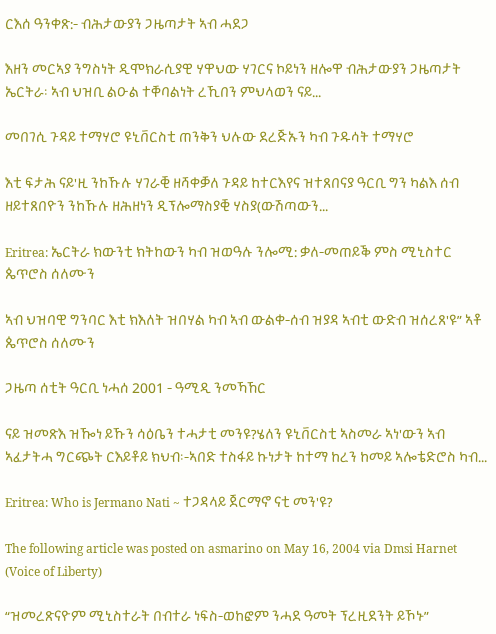ርእሰ ዓንቀጽ:- ብሕታውያን ጋዜጣታት ኣብ ሓደጋ

እዘን መርኣያ ንግስነት ዲሞክራሲያዊ ሃዋህው ሃገርና ኮይነን ዘሎዋ ብሕታውያን ጋዜጣታት ኤርትራ፡ ኣብ ህዝቢ ልዑል ተቐባልነት ረኺበን ምህላወን ናይ...

መበገሲ ጉዳይ ተማሃሮ ዩኒቨርስቲ ጠንቅን ህሉው ደረጅኡን ካብ ጉዱሳት ተማሃሮ

እቲ ፍታሕ ናይ'ዚ ንከኹሉ ሃገራቒ ዘሻቀቓለ ጉዳይ ከተርእየና ዝተጸበናያ ዓርቢ ግን ካልእ ሰብ ዘይተጸበዮን ንከኹሉ ዘሕዘነን ዲፕሎማስያቒ ሃስያ(ውሽጣውን...

Eritrea: ኤርትራ ክውንቲ ክትከውን ካብ ዝወዓሉ ንሎሚ: ቃለ-መጠይቕ ምስ ሚኒስተር ጴጥሮስ ሰለሙን

ኣብ ህዝባዊ ግንባር እቲ ክእለት ዝበሃል ካብ ኣብ ውልቀ-ሰብ ዝያዳ ኣብቲ ውድብ ዝሰረጸ'ዩ” ኣቶ ጴጥሮስ ሰለሙን

ጋዜጣ ሰቲት ዓርቢ ነሓሰ 2001 - ዓሚዲ ንመኻኸር

ናይ ዝመጽእ ዝዀነ ይኹን ሳዕቤን ተሓታቲ መንዩ?ሄለን ዩኒቨርስቲ ኣስመራ ኣነ'ውን ኣብ ኣፈታትሓ ግርጭት ርእይቶይ ክህብ፡-ኣበድ ተስፋይ ኩነታት ከተማ ከረን ከመይ ኣሎቴድሮስ ካብ...

Eritrea: Who is Jermano Nati ~ ተጋዳላይ ጀርማኖ ናቲ መን'ዩ?

The following article was posted on asmarino on May 16, 2004 via Dmsi Harnet (Voice of Liberty)

“ዝመረጽናዮም ሚኒስተራት በብተራ ነፍስ-ወከፎም ንሓደ ዓመት ፕረዚደንት ይኾኑ”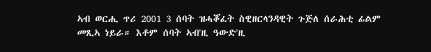ኣብ ወርሒ ጥሪ 2001 3 ሰባት ዝሓቖፈት ስዊዘርላንዳዊት ጉጅለ ሰራሕቲ ፊልም መጺኣ ነይራ። እቶም ሰባት ኣብ'ዚ ዓውድ'ዚ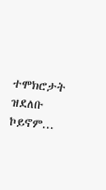ተሞክሮታት ዝደለቡ ኮይኖም...